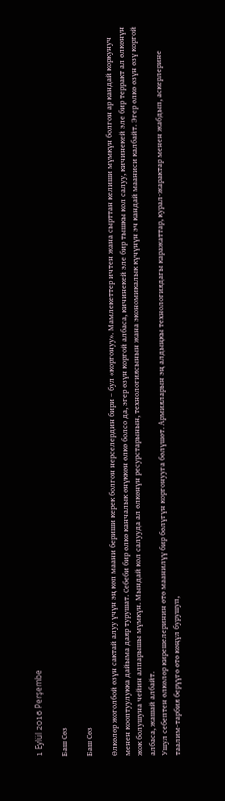1 Eylül 2016 Perşembe

Баш Сөз

Баш Сөз

Өлкөлөр жоголбой өзүн сактай алуу үчүн эң көп маани бериши керек болгон нерселердин бири – бул «коргонуу». Мамлекеттер ичтен жана сырттан келиши мүмкүн болгон ар кандай коркунуч менен кооптуулукка дайыма даяр турушат. Себеби бир өлкө канчалык өнүккөн өлкө болсо да, эгер өзүн коргой албаса, кичинекей эле бир тышкы кол салуу, кичинекей эле бир терракт ал өлкөнүн жок болушуна чейин алпарышы мүмкүн. Мындай кол салууда ал өлкөнүн ресурстарынын, технологиясынын жана экономикалык күчүнүн эч кандай мааниси калбайт. Эгер өлкө өзүн өзү коргой албаса, жашай албайт.
Ушул себептен өлкөлөр кирешелеринин өтө маанилүү бир бөлүгүн коргонууга бөлүшөт. Армияларын эң алдыңкы технологиядагы каражаттар, курал-жарактар менен жабдып, аскерлерине таалим-тарбия берүүгө өтө көңүл бурушуп,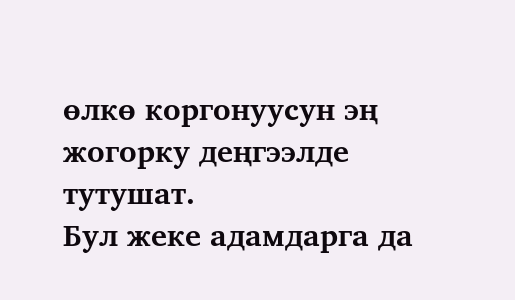өлкө коргонуусун эң жогорку деңгээлде тутушат.
Бул жеке адамдарга да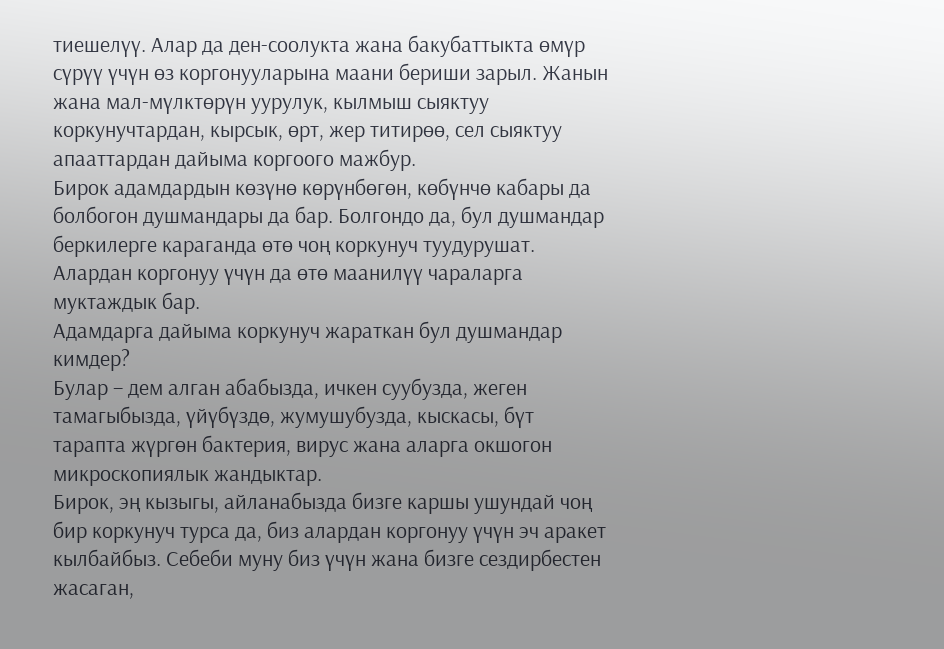тиешелүү. Алар да ден-соолукта жана бакубаттыкта өмүр сүрүү үчүн өз коргонууларына маани бериши зарыл. Жанын жана мал-мүлктөрүн уурулук, кылмыш сыяктуу коркунучтардан, кырсык, өрт, жер титирөө, сел сыяктуу апааттардан дайыма коргоого мажбур.
Бирок адамдардын көзүнө көрүнбөгөн, көбүнчө кабары да болбогон душмандары да бар. Болгондо да, бул душмандар беркилерге караганда өтө чоң коркунуч туудурушат. Алардан коргонуу үчүн да өтө маанилүү чараларга муктаждык бар.
Адамдарга дайыма коркунуч жараткан бул душмандар кимдер?
Булар – дем алган абабызда, ичкен суубузда, жеген тамагыбызда, үйүбүздө, жумушубузда, кыскасы, бүт тарапта жүргөн бактерия, вирус жана аларга окшогон микроскопиялык жандыктар.
Бирок, эң кызыгы, айланабызда бизге каршы ушундай чоң бир коркунуч турса да, биз алардан коргонуу үчүн эч аракет кылбайбыз. Себеби муну биз үчүн жана бизге сездирбестен жасаган,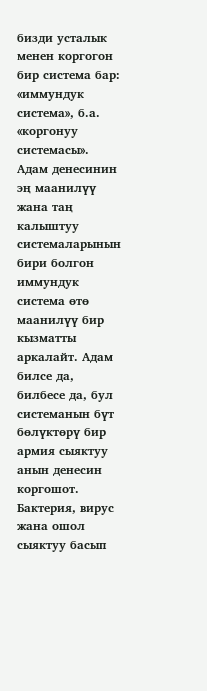бизди усталык менен коргогон бир система бар: «иммундук система», б.а. «коргонуу системасы».
Адам денесинин эң маанилүү жана таң калыштуу системаларынын бири болгон иммундук система өтө маанилүү бир кызматты аркалайт. Адам билсе да, билбесе да, бул системанын бүт бөлүктөрү бир армия сыяктуу анын денесин коргошот. Бактерия, вирус жана ошол сыяктуу басып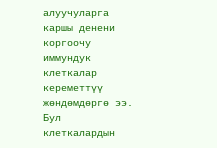алуучуларга каршы денени коргоочу иммундук клеткалар кереметтүү жөндөмдөргө ээ. Бул клеткалардын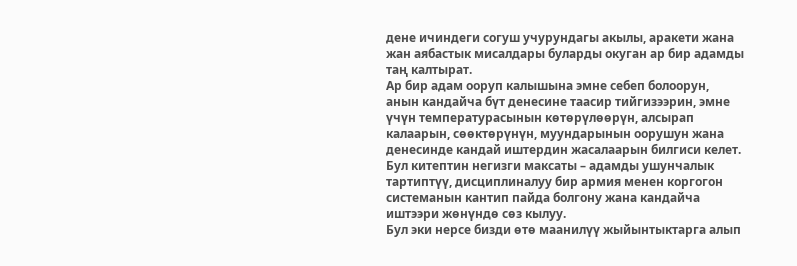дене ичиндеги согуш учурундагы акылы, аракети жана жан аябастык мисалдары буларды окуган ар бир адамды таң калтырат.
Ар бир адам ооруп калышына эмне себеп болоорун, анын кандайча бүт денесине таасир тийгизээрин, эмне үчүн температурасынын көтөрүлөөрүн, алсырап калаарын, сөөктөрүнүн, муундарынын оорушун жана денесинде кандай иштердин жасалаарын билгиси келет.
Бул китептин негизги максаты – адамды ушунчалык тартиптүү, дисциплиналуу бир армия менен коргогон системанын кантип пайда болгону жана кандайча иштээри жөнүндө сөз кылуу.
Бул эки нерсе бизди өтө маанилүү жыйынтыктарга алып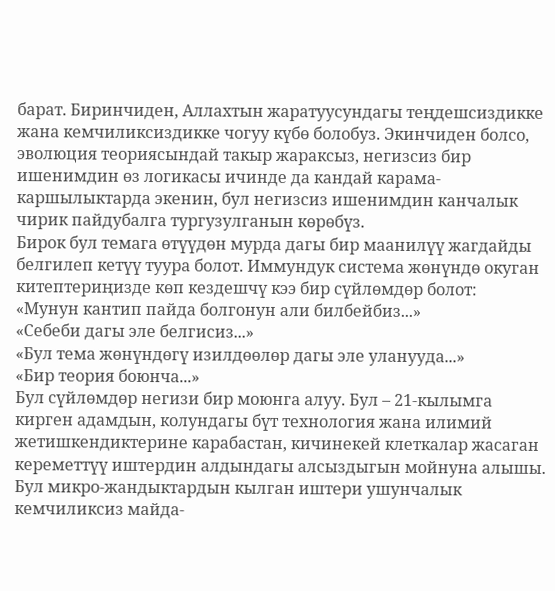барат. Биринчиден, Аллахтын жаратуусундагы теңдешсиздикке жана кемчиликсиздикке чогуу күбө болобуз. Экинчиден болсо, эволюция теориясындай такыр жараксыз, негизсиз бир ишенимдин өз логикасы ичинде да кандай карама-каршылыктарда экенин, бул негизсиз ишенимдин канчалык чирик пайдубалга тургузулганын көрөбүз.
Бирок бул темага өтүүдөн мурда дагы бир маанилүү жагдайды белгилеп кетүү туура болот. Иммундук система жөнүндө окуган китептериңизде көп кездешчү кээ бир сүйлөмдөр болот:
«Мунун кантип пайда болгонун али билбейбиз...»
«Себеби дагы эле белгисиз...»
«Бул тема жөнүндөгү изилдөөлөр дагы эле уланууда...»
«Бир теория боюнча...»
Бул сүйлөмдөр негизи бир моюнга алуу. Бул – 21-кылымга кирген адамдын, колундагы бүт технология жана илимий жетишкендиктерине карабастан, кичинекей клеткалар жасаган кереметтүү иштердин алдындагы алсыздыгын мойнуна алышы. Бул микро-жандыктардын кылган иштери ушунчалык кемчиликсиз майда-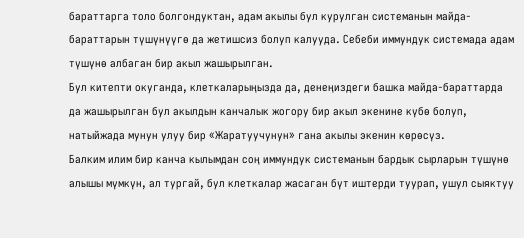бараттарга толо болгондуктан, адам акылы бул курулган системанын майда-бараттарын түшүнүүгө да жетишсиз болуп калууда. Себеби иммундук системада адам түшүнө албаган бир акыл жашырылган.
Бул китепти окуганда, клеткаларыңызда да, денеңиздеги башка майда-бараттарда да жашырылган бул акылдын канчалык жогору бир акыл экенине күбө болуп, натыйжада мунун улуу бир «Жаратуучунун» гана акылы экенин көрөсүз.
Балким илим бир канча кылымдан соң иммундук системанын бардык сырларын түшүнө алышы мүмкүн, ал тургай, бул клеткалар жасаган бүт иштерди туурап, ушул сыяктуу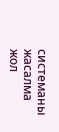системаны жасалма жол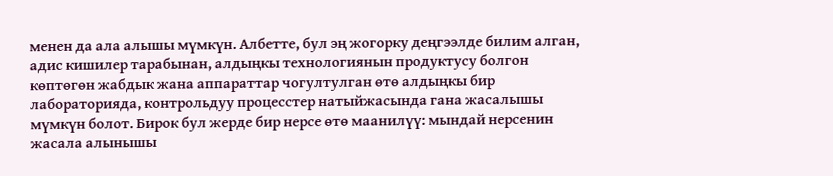менен да ала алышы мүмкүн. Албетте, бул эң жогорку деңгээлде билим алган, адис кишилер тарабынан, алдыңкы технологиянын продуктусу болгон көптөгөн жабдык жана аппараттар чогултулган өтө алдыңкы бир лабораторияда, контрольдуу процесстер натыйжасында гана жасалышы мүмкүн болот. Бирок бул жерде бир нерсе өтө маанилүү: мындай нерсенин жасала алынышы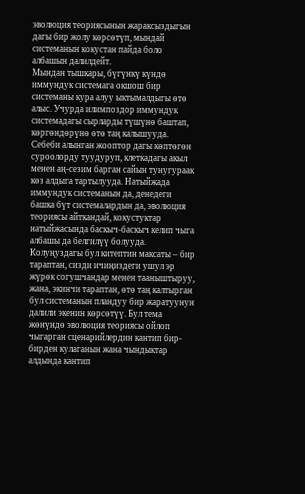эволюция теориясынын жараксыздыгын дагы бир жолу көрсөтүп, мындай системанын кокустан пайда боло албашын далилдейт.
Мындан тышкары, бүгүнкү күндө иммундук системага окшош бир системаны кура алуу ыктымалдыгы өтө алыс. Учурда илимпоздор иммундук системадагы сырларды түшүнө баштап, көргөндөрүнө өтө таң калышууда. Себеби алынган жооптор дагы көптөгөн суроолорду туудуруп, клеткадагы акыл менен аң-сезим барган сайын тунугураак көз алдыга тартылууда. Натыйжада иммундук системанын да, денедеги башка бүт системалардын да, эволюция теориясы айткандай, кокустуктар натыйжасында баскыч-баскыч келип чыга албашы да белгилүү болууда.
Колуңуздагы бул китептин максаты – бир тараптан, сизди ичиңиздеги ушул эр жүрөк согушчандар менен тааныштыруу, жана, экинчи тараптан, өтө таң калтырган бул системанын пландуу бир жаратуунун далили экенин көрсөтүү. Бул тема жөнүндө эволюция теориясы ойлоп чыгарган сценарийлердин кантип бир-бирден кулаганын жана чындыктар алдында кантип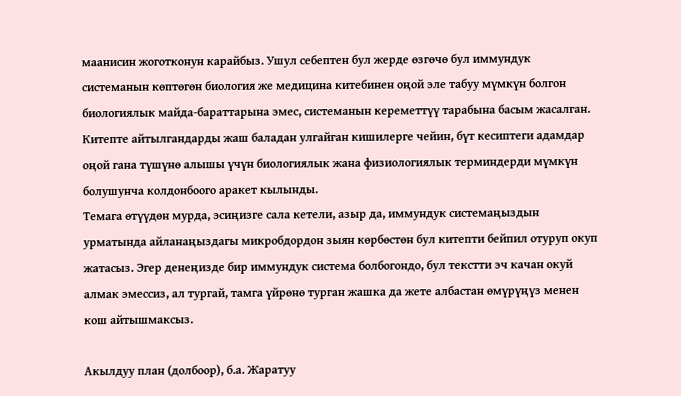маанисин жоготконун карайбыз. Ушул себептен бул жерде өзгөчө бул иммундук системанын көптөгөн биология же медицина китебинен оңой эле табуу мүмкүн болгон биологиялык майда-бараттарына эмес, системанын кереметтүү тарабына басым жасалган. Китепте айтылгандарды жаш баладан улгайган кишилерге чейин, бүт кесиптеги адамдар оңой гана түшүнө алышы үчүн биологиялык жана физиологиялык терминдерди мүмкүн болушунча колдонбоого аракет кылынды.
Темага өтүүдөн мурда, эсиңизге сала кетели, азыр да, иммундук системаңыздын урматында айланаңыздагы микробдордон зыян көрбөстөн бул китепти бейпил отуруп окуп жатасыз. Эгер денеңизде бир иммундук система болбогондо, бул текстти эч качан окуй алмак эмессиз, ал тургай, тамга үйрөнө турган жашка да жете албастан өмүрүңүз менен кош айтышмаксыз.

Акылдуу план (долбоор), б.а. Жаратуу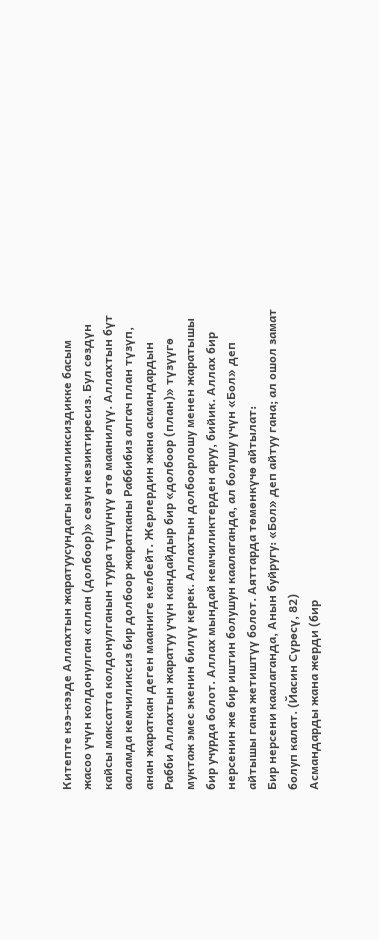Китепте кээ-кээде Аллахтын жаратуусундагы кемчиликсиздикке басым жасоо үчүн колдонулган «план (долбоор)» сөзүн кезиктиресиз. Бул сөздүн кайсы максатта колдонулганын туура түшүнүү өтө маанилүү. Аллахтын бүт ааламда кемчиликсиз бир долбоор жаратканы Раббибиз алгач план түзүп, анан жараткан деген мааниге келбейт. Жерлердин жана асмандардын Рабби Аллахтын жаратуу үчүн кандайдыр бир «долбоор (план)» түзүүгө муктаж эмес экенин билүү керек. Аллахтын долбоорлошу менен жаратышы бир учурда болот. Аллах мындай кемчиликтерден аруу, бийик. Аллах бир нерсенин же бир иштин болушун каалаганда, ал болушу үчүн «Бол» деп айтышы гана жетиштүү болот. Аяттарда төмөнкүчө айтылат:
Бир нерсени каалаганда, Анын буйругу: «Бол» деп айтуу гана; ал ошол замат болуп калат. (Йасин Сүрөсү, 82)
Асмандарды жана жерди (бир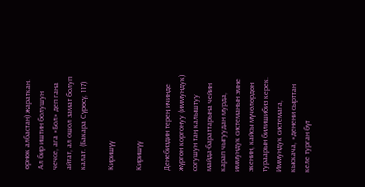өрнөк албастан) жараткан. Ал бир иштин болушун чечсе, ага «Бол» деп гана айтат, ал ошол замат болуп калат. (Бакара Сүрөсү, 117)

Киришүү

Киришүү

Денебиздин терең ичинде жүргөн коргонуу (иммундук) согушун таң калыштуу майда-бараттарына чейин карап чыгуудан мурда, иммундук системанын эмне экенин, кайсы мүчөлөрдөн тураарын билишибиз керек.
Иммундук системага, кыскача, «денени сырттан келе турган бүт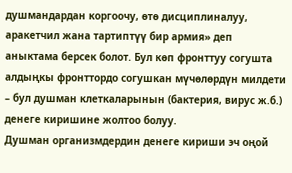душмандардан коргоочу, өтө дисциплиналуу, аракетчил жана тартиптүү бир армия» деп аныктама берсек болот. Бул көп фронттуу согушта алдыңкы фронттордо согушкан мүчөлөрдүн милдети – бул душман клеткаларынын (бактерия, вирус ж.б.) денеге киришине жолтоо болуу.
Душман организмдердин денеге кириши эч оңой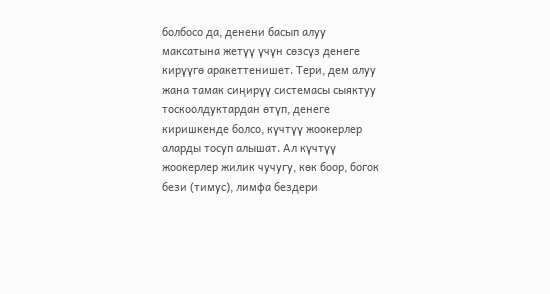болбосо да, денени басып алуу максатына жетүү үчүн сөзсүз денеге кирүүгө аракеттенишет. Тери, дем алуу жана тамак сиңирүү системасы сыяктуу тоскоолдуктардан өтүп, денеге киришкенде болсо, күчтүү жоокерлер аларды тосуп алышат. Ал күчтүү жоокерлер жилик чучугу, көк боор, богок бези (тимус), лимфа бездери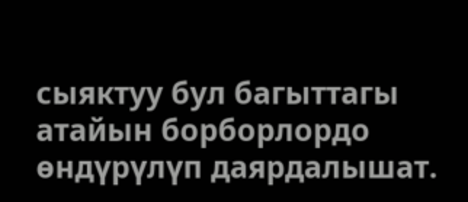сыяктуу бул багыттагы атайын борборлордо өндүрүлүп даярдалышат.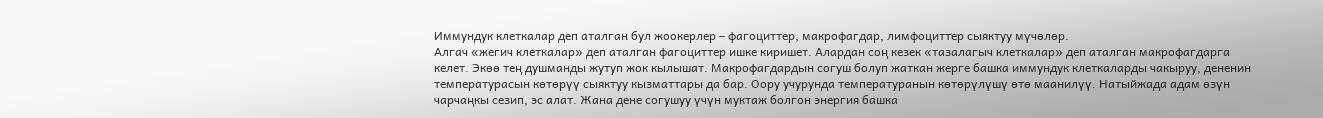Иммундук клеткалар деп аталган бул жоокерлер – фагоциттер, макрофагдар, лимфоциттер сыяктуу мүчөлөр.
Алгач «жегич клеткалар» деп аталган фагоциттер ишке киришет. Алардан соң кезек «тазалагыч клеткалар» деп аталган макрофагдарга келет. Экөө тең душманды жутуп жок кылышат. Макрофагдардын согуш болуп жаткан жерге башка иммундук клеткаларды чакыруу, дененин температурасын көтөрүү сыяктуу кызматтары да бар. Оору учурунда температуранын көтөрүлүшү өтө маанилүү. Натыйжада адам өзүн чарчаңкы сезип, эс алат. Жана дене согушуу үчүн муктаж болгон энергия башка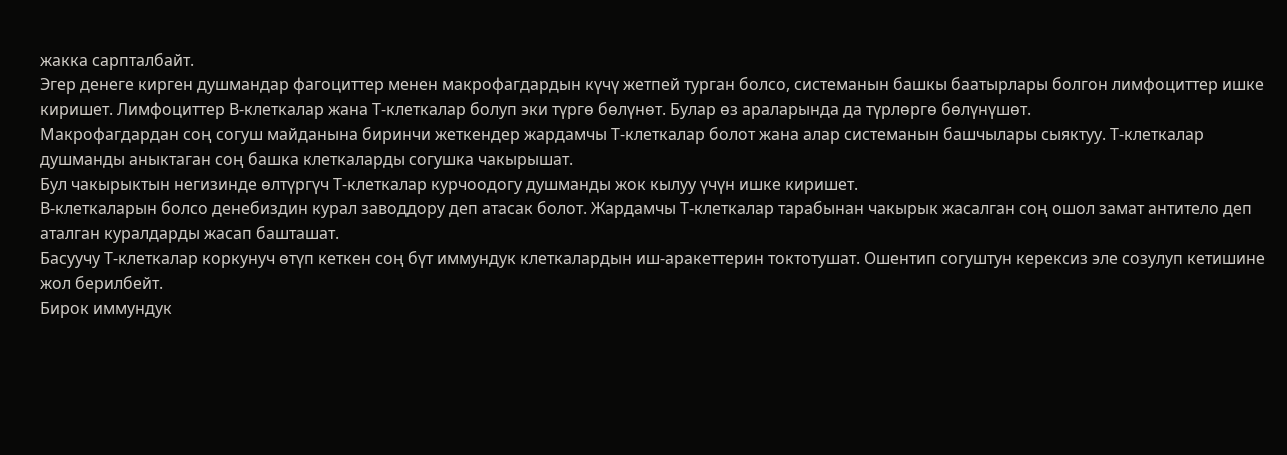жакка сарпталбайт.
Эгер денеге кирген душмандар фагоциттер менен макрофагдардын күчү жетпей турган болсо, системанын башкы баатырлары болгон лимфоциттер ишке киришет. Лимфоциттер В-клеткалар жана Т-клеткалар болуп эки түргө бөлүнөт. Булар өз араларында да түрлөргө бөлүнүшөт.
Макрофагдардан соң согуш майданына биринчи жеткендер жардамчы Т-клеткалар болот жана алар системанын башчылары сыяктуу. Т-клеткалар душманды аныктаган соң башка клеткаларды согушка чакырышат.
Бул чакырыктын негизинде өлтүргүч Т-клеткалар курчоодогу душманды жок кылуу үчүн ишке киришет.
В-клеткаларын болсо денебиздин курал заводдору деп атасак болот. Жардамчы Т-клеткалар тарабынан чакырык жасалган соң ошол замат антитело деп аталган куралдарды жасап башташат.
Басуучу Т-клеткалар коркунуч өтүп кеткен соң бүт иммундук клеткалардын иш-аракеттерин токтотушат. Ошентип согуштун керексиз эле созулуп кетишине жол берилбейт.
Бирок иммундук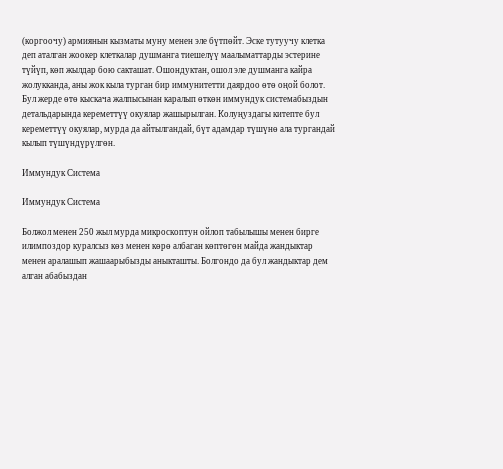(коргоочу) армиянын кызматы муну менен эле бүтпөйт. Эске тутуучу клетка деп аталган жоокер клеткалар душманга тиешелүү маалыматтарды эстерине түйүп, көп жылдар бою сакташат. Ошондуктан, ошол эле душманга кайра жолукканда, аны жок кыла турган бир иммунитетти даярдоо өтө оңой болот.
Бул жерде өтө кыскача жалпысынан каралып өткөн иммундук системабыздын детальдарында кереметтүү окуялар жашырылган. Колуңуздагы китепте бул кереметтүү окуялар, мурда да айтылгандай, бүт адамдар түшүнө ала тургандай кылып түшүндүрүлгөн.

Иммундук Система

Иммундук Система

Болжол менен 250 жыл мурда микроскоптун ойлоп табылышы менен бирге илимпоздор куралсыз көз менен көрө албаган көптөгөн майда жандыктар менен аралашып жашаарыбызды аныкташты. Болгондо да бул жандыктар дем алган абабыздан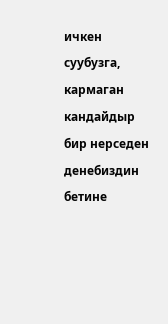ичкен суубузга, кармаган кандайдыр бир нерседен денебиздин бетине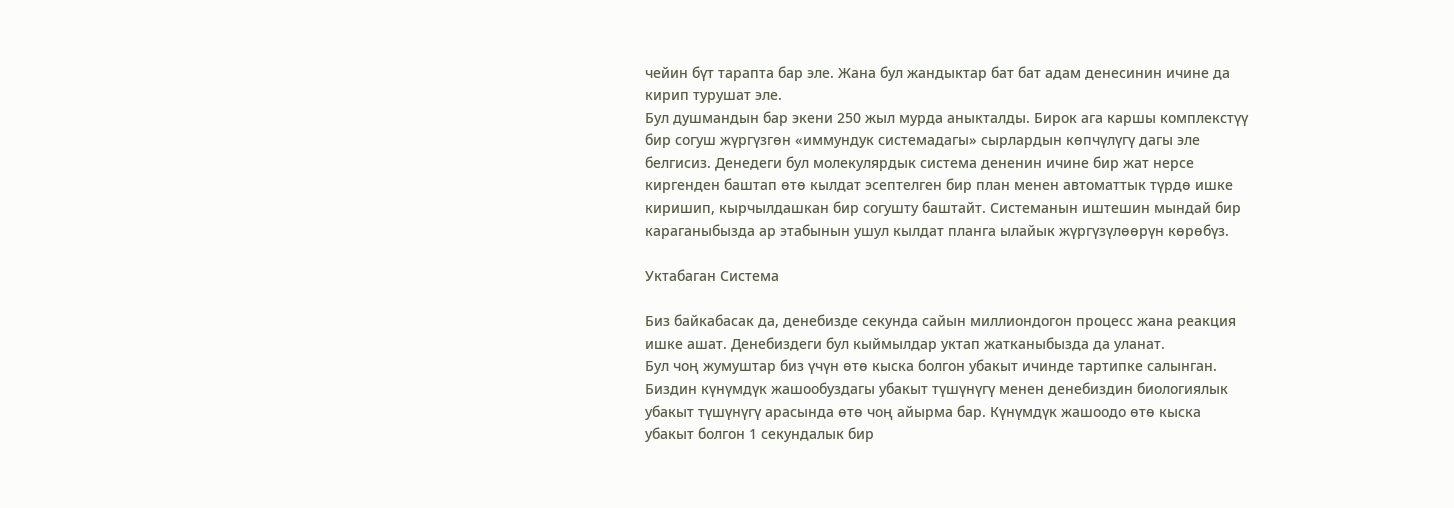чейин бүт тарапта бар эле. Жана бул жандыктар бат бат адам денесинин ичине да кирип турушат эле.
Бул душмандын бар экени 250 жыл мурда аныкталды. Бирок ага каршы комплекстүү бир согуш жүргүзгөн «иммундук системадагы» сырлардын көпчүлүгү дагы эле белгисиз. Денедеги бул молекулярдык система дененин ичине бир жат нерсе киргенден баштап өтө кылдат эсептелген бир план менен автоматтык түрдө ишке киришип, кырчылдашкан бир согушту баштайт. Системанын иштешин мындай бир караганыбызда ар этабынын ушул кылдат планга ылайык жүргүзүлөөрүн көрөбүз.

Уктабаган Система

Биз байкабасак да, денебизде секунда сайын миллиондогон процесс жана реакция ишке ашат. Денебиздеги бул кыймылдар уктап жатканыбызда да уланат.
Бул чоң жумуштар биз үчүн өтө кыска болгон убакыт ичинде тартипке салынган. Биздин күнүмдүк жашообуздагы убакыт түшүнүгү менен денебиздин биологиялык убакыт түшүнүгү арасында өтө чоң айырма бар. Күнүмдүк жашоодо өтө кыска убакыт болгон 1 секундалык бир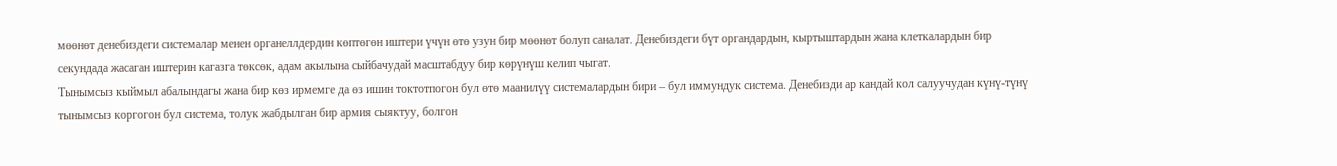мөөнөт денебиздеги системалар менен органеллдердин көптөгөн иштери үчүн өтө узун бир мөөнөт болуп саналат. Денебиздеги бүт органдардын, кыртыштардын жана клеткалардын бир секундада жасаган иштерин кагазга төксөк, адам акылына сыйбачудай масштабдуу бир көрүнүш келип чыгат.
Тынымсыз кыймыл абалындагы жана бир көз ирмемге да өз ишин токтотпогон бул өтө маанилүү системалардын бири – бул иммундук система. Денебизди ар кандай кол салуучудан күнү-түнү тынымсыз коргогон бул система, толук жабдылган бир армия сыяктуу, болгон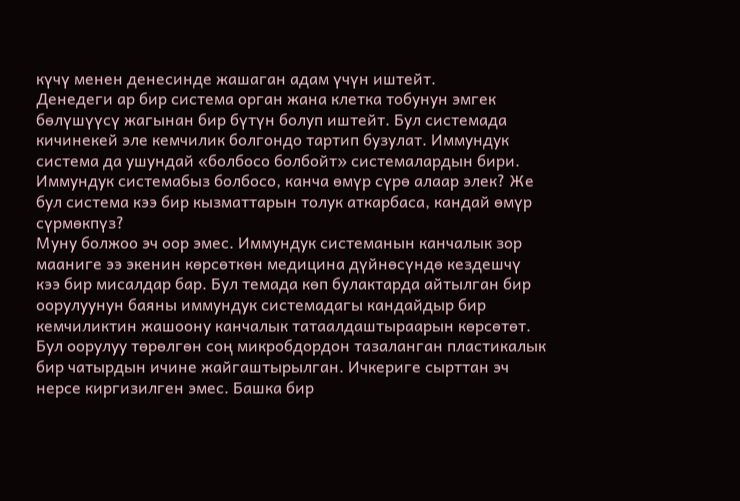күчү менен денесинде жашаган адам үчүн иштейт.
Денедеги ар бир система орган жана клетка тобунун эмгек бөлүшүүсү жагынан бир бүтүн болуп иштейт. Бул системада кичинекей эле кемчилик болгондо тартип бузулат. Иммундук система да ушундай «болбосо болбойт» системалардын бири.
Иммундук системабыз болбосо, канча өмүр сүрө алаар элек? Же бул система кээ бир кызматтарын толук аткарбаса, кандай өмүр сүрмөкпүз?
Муну болжоо эч оор эмес. Иммундук системанын канчалык зор мааниге ээ экенин көрсөткөн медицина дүйнөсүндө кездешчү кээ бир мисалдар бар. Бул темада көп булактарда айтылган бир оорулуунун баяны иммундук системадагы кандайдыр бир кемчиликтин жашоону канчалык татаалдаштыраарын көрсөтөт.
Бул оорулуу төрөлгөн соң микробдордон тазаланган пластикалык бир чатырдын ичине жайгаштырылган. Ичкериге сырттан эч нерсе киргизилген эмес. Башка бир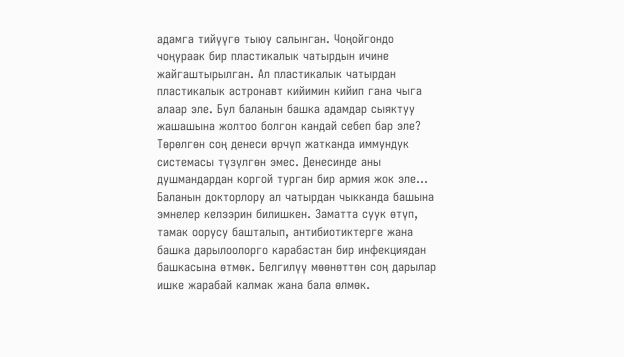адамга тийүүгө тыюу салынган. Чоңойгондо чоңураак бир пластикалык чатырдын ичине жайгаштырылган. Ал пластикалык чатырдан пластикалык астронавт кийимин кийип гана чыга алаар эле. Бул баланын башка адамдар сыяктуу жашашына жолтоо болгон кандай себеп бар эле?
Төрөлгөн соң денеси өрчүп жатканда иммундук системасы түзүлгөн эмес. Денесинде аны душмандардан коргой турган бир армия жок эле...
Баланын докторлору ал чатырдан чыкканда башына эмнелер келээрин билишкен. Заматта суук өтүп, тамак оорусу башталып, антибиотиктерге жана башка дарылоолорго карабастан бир инфекциядан башкасына өтмөк. Белгилүү мөөнөттөн соң дарылар ишке жарабай калмак жана бала өлмөк.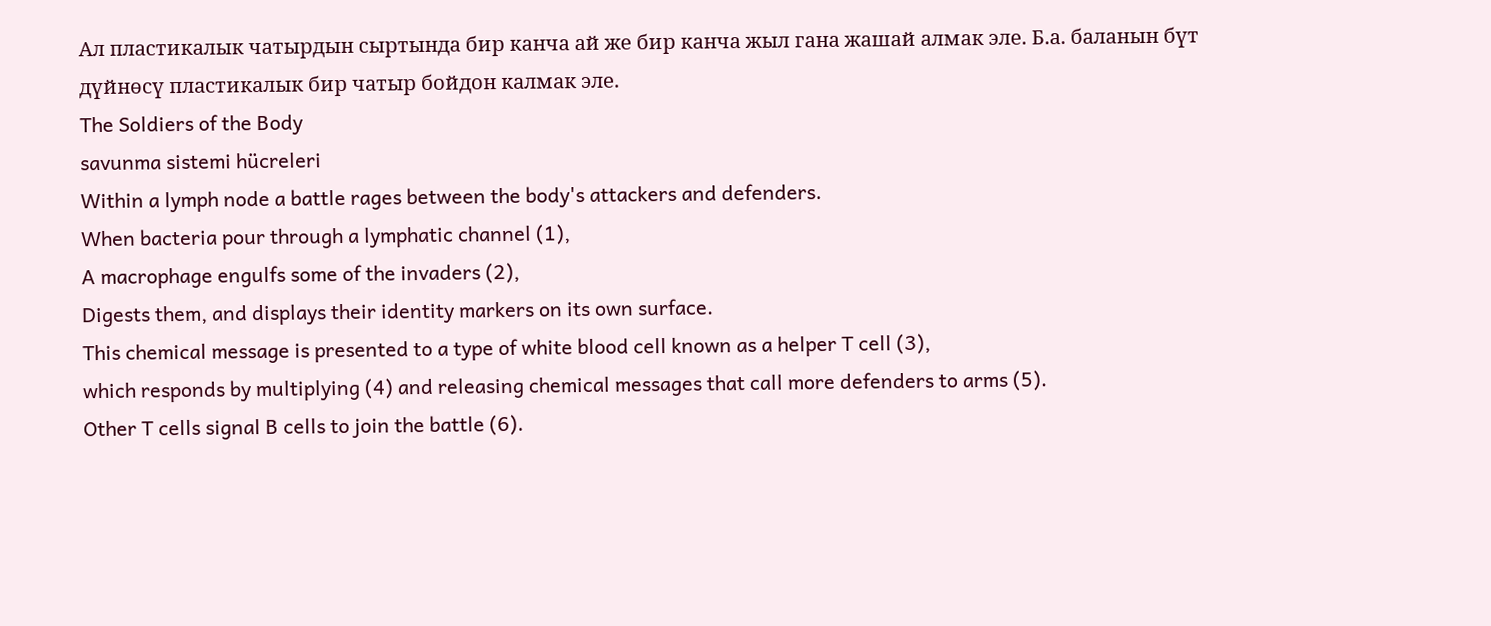Ал пластикалык чатырдын сыртында бир канча ай же бир канча жыл гана жашай алмак эле. Б.а. баланын бүт дүйнөсү пластикалык бир чатыр бойдон калмак эле.
The Soldiers of the Body
savunma sistemi hücreleri
Within a lymph node a battle rages between the body's attackers and defenders.
When bacteria pour through a lymphatic channel (1),
A macrophage engulfs some of the invaders (2),
Digests them, and displays their identity markers on its own surface.
This chemical message is presented to a type of white blood cell known as a helper T cell (3),
which responds by multiplying (4) and releasing chemical messages that call more defenders to arms (5).
Other T cells signal B cells to join the battle (6).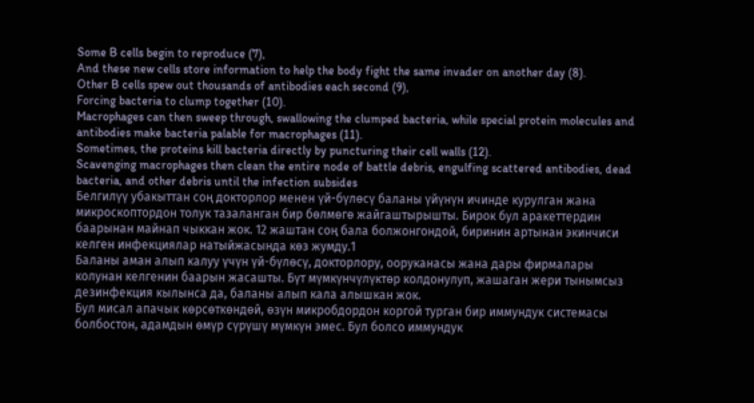Some B cells begin to reproduce (7),
And these new cells store information to help the body fight the same invader on another day (8).
Other B cells spew out thousands of antibodies each second (9),
Forcing bacteria to clump together (10).
Macrophages can then sweep through, swallowing the clumped bacteria, while special protein molecules and antibodies make bacteria palable for macrophages (11).
Sometimes, the proteins kill bacteria directly by puncturing their cell walls (12).
Scavenging macrophages then clean the entire node of battle debris, engulfing scattered antibodies, dead bacteria, and other debris until the infection subsides
Белгилүү убакыттан соң докторлор менен үй-бүлөсү баланы үйүнүн ичинде курулган жана микроскоптордон толук тазаланган бир бөлмөгө жайгаштырышты. Бирок бул аракеттердин баарынан майнап чыккан жок. 12 жаштан соң бала болжонгондой, биринин артынан экинчиси келген инфекциялар натыйжасында көз жумду.1
Баланы аман алып калуу үчүн үй-бүлөсү, докторлору, ооруканасы жана дары фирмалары колунан келгенин баарын жасашты. Бүт мүмкүнчүлүктөр колдонулуп, жашаган жери тынымсыз дезинфекция кылынса да, баланы алып кала алышкан жок.
Бул мисал апачык көрсөткөндөй, өзүн микробдордон коргой турган бир иммундук системасы болбостон, адамдын өмүр сүрүшү мүмкүн эмес. Бул болсо иммундук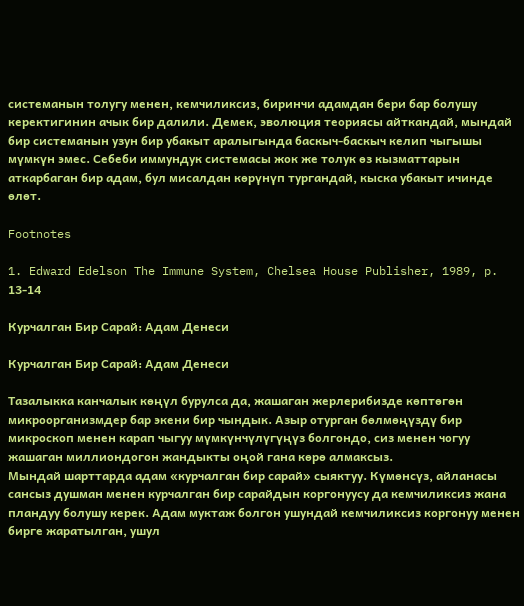системанын толугу менен, кемчиликсиз, биринчи адамдан бери бар болушу керектигинин ачык бир далили. Демек, эволюция теориясы айткандай, мындай бир системанын узун бир убакыт аралыгында баскыч-баскыч келип чыгышы мүмкүн эмес. Себеби иммундук системасы жок же толук өз кызматтарын аткарбаган бир адам, бул мисалдан көрүнүп тургандай, кыска убакыт ичинде өлөт.

Footnotes

1. Edward Edelson The Immune System, Chelsea House Publisher, 1989, p. 13-14

Курчалган Бир Сарай: Адам Денеси

Курчалган Бир Сарай: Адам Денеси

Тазалыкка канчалык көңүл бурулса да, жашаган жерлерибизде көптөгөн микроорганизмдер бар экени бир чындык. Азыр отурган бөлмөңүздү бир микроскоп менен карап чыгуу мүмкүнчүлүгүңүз болгондо, сиз менен чогуу жашаган миллиондогон жандыкты оңой гана көрө алмаксыз.
Мындай шарттарда адам «курчалган бир сарай» сыяктуу. Күмөнсүз, айланасы сансыз душман менен курчалган бир сарайдын коргонуусу да кемчиликсиз жана пландуу болушу керек. Адам муктаж болгон ушундай кемчиликсиз коргонуу менен бирге жаратылган, ушул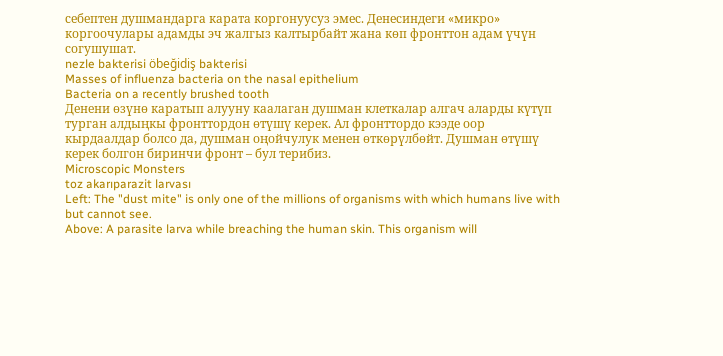себептен душмандарга карата коргонуусуз эмес. Денесиндеги «микро» коргоочулары адамды эч жалгыз калтырбайт жана көп фронттон адам үчүн согушушат.
nezle bakterisi öbeğidiş bakterisi
Masses of influenza bacteria on the nasal epithelium
Bacteria on a recently brushed tooth
Денени өзүнө каратып алууну каалаган душман клеткалар алгач аларды күтүп турган алдыңкы фронттордон өтүшү керек. Ал фронттордо кээде оор кырдаалдар болсо да, душман оңойчулук менен өткөрүлбөйт. Душман өтүшү керек болгон биринчи фронт – бул терибиз.
Microscopic Monsters
toz akarıparazit larvası
Left: The "dust mite" is only one of the millions of organisms with which humans live with but cannot see.
Above: A parasite larva while breaching the human skin. This organism will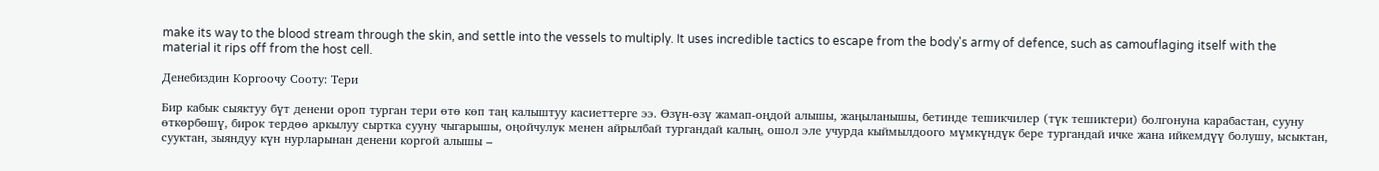make its way to the blood stream through the skin, and settle into the vessels to multiply. It uses incredible tactics to escape from the body's army of defence, such as camouflaging itself with the material it rips off from the host cell.

Денебиздин Коргоочу Сооту: Тери

Бир кабык сыяктуу бүт денени ороп турган тери өтө көп таң калыштуу касиеттерге ээ. Өзүн-өзү жамап-оңдой алышы, жаңыланышы, бетинде тешикчилер (түк тешиктери) болгонуна карабастан, сууну өткөрбөшү, бирок тердөө аркылуу сыртка сууну чыгарышы, оңойчулук менен айрылбай тургандай калың, ошол эле учурда кыймылдоого мүмкүндүк бере тургандай ичке жана ийкемдүү болушу, ысыктан, сууктан, зыяндуу күн нурларынан денени коргой алышы –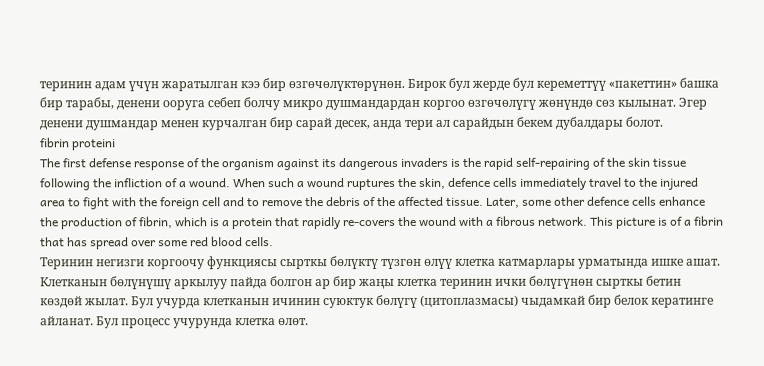теринин адам үчүн жаратылган кээ бир өзгөчөлүктөрүнөн. Бирок бул жерде бул кереметтүү «пакеттин» башка бир тарабы, денени ооруга себеп болчу микро душмандардан коргоо өзгөчөлүгү жөнүндө сөз кылынат. Эгер денени душмандар менен курчалган бир сарай десек, анда тери ал сарайдын бекем дубалдары болот.
fibrin proteini
The first defense response of the organism against its dangerous invaders is the rapid self-repairing of the skin tissue following the infliction of a wound. When such a wound ruptures the skin, defence cells immediately travel to the injured area to fight with the foreign cell and to remove the debris of the affected tissue. Later, some other defence cells enhance the production of fibrin, which is a protein that rapidly re-covers the wound with a fibrous network. This picture is of a fibrin that has spread over some red blood cells.
Теринин негизги коргоочу функциясы сырткы бөлүктү түзгөн өлүү клетка катмарлары урматында ишке ашат. Клетканын бөлүнүшү аркылуу пайда болгон ар бир жаңы клетка теринин ички бөлүгүнөн сырткы бетин көздөй жылат. Бул учурда клетканын ичинин суюктук бөлүгү (цитоплазмасы) чыдамкай бир белок кератинге айланат. Бул процесс учурунда клетка өлөт.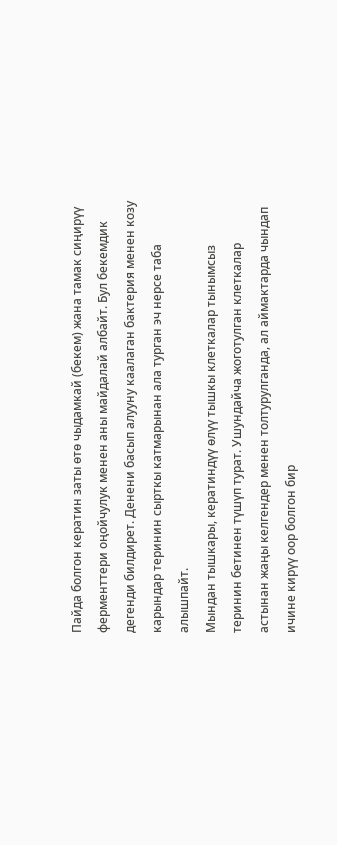Пайда болгон кератин заты өтө чыдамкай (бекем) жана тамак сиңирүү ферменттери оңойчулук менен аны майдалай албайт. Бул бекемдик дегенди билдирет. Денени басып алууну каалаган бактерия менен козу карындар теринин сырткы катмарынан ала турган эч нерсе таба алышпайт.
Мындан тышкары, кератиндүү өлүү тышкы клеткалар тынымсыз теринин бетинен түшүп турат. Ушундайча жоготулган клеткалар астынан жаңы келгендер менен толтурулганда, ал аймактарда чындап ичине кирүү оор болгон бир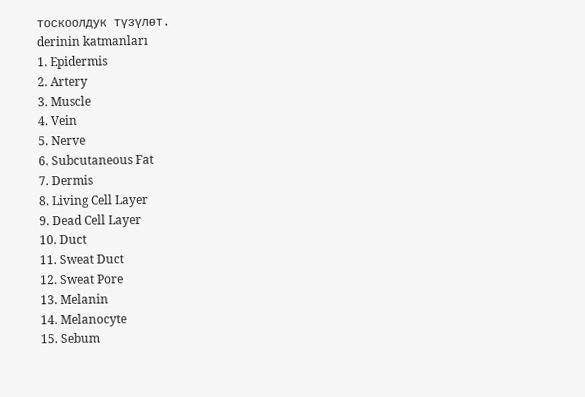тоскоолдук түзүлөт.
derinin katmanları
1. Epidermis
2. Artery
3. Muscle
4. Vein
5. Nerve
6. Subcutaneous Fat
7. Dermis
8. Living Cell Layer
9. Dead Cell Layer
10. Duct
11. Sweat Duct
12. Sweat Pore
13. Melanin
14. Melanocyte
15. Sebum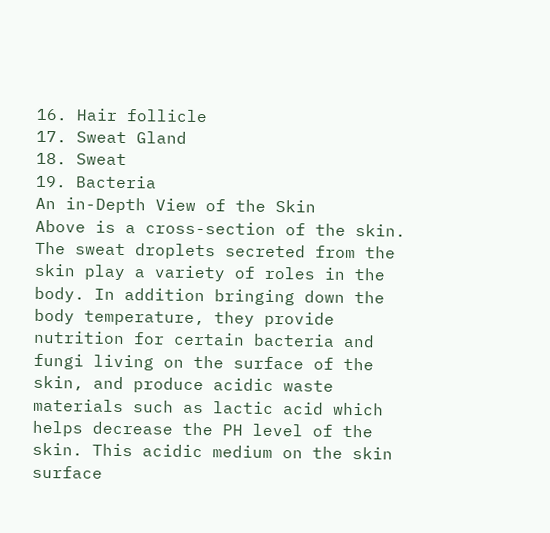16. Hair follicle
17. Sweat Gland
18. Sweat
19. Bacteria
An in-Depth View of the Skin
Above is a cross-section of the skin. The sweat droplets secreted from the skin play a variety of roles in the body. In addition bringing down the body temperature, they provide nutrition for certain bacteria and fungi living on the surface of the skin, and produce acidic waste materials such as lactic acid which helps decrease the PH level of the skin. This acidic medium on the skin surface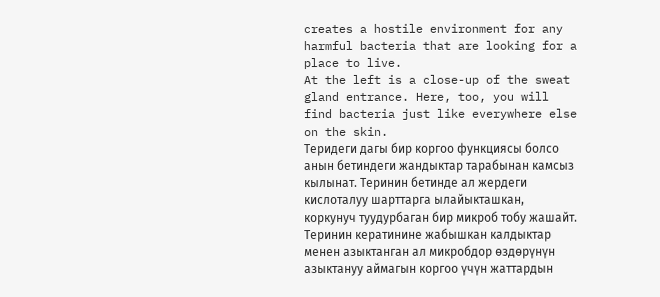creates a hostile environment for any harmful bacteria that are looking for a place to live.
At the left is a close-up of the sweat gland entrance. Here, too, you will find bacteria just like everywhere else on the skin.
Теридеги дагы бир коргоо функциясы болсо анын бетиндеги жандыктар тарабынан камсыз кылынат. Теринин бетинде ал жердеги кислоталуу шарттарга ылайыкташкан, коркунуч туудурбаган бир микроб тобу жашайт. Теринин кератинине жабышкан калдыктар менен азыктанган ал микробдор өздөрүнүн азыктануу аймагын коргоо үчүн жаттардын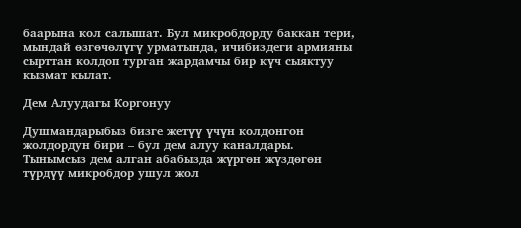баарына кол салышат. Бул микробдорду баккан тери, мындай өзгөчөлүгү урматында, ичибиздеги армияны сырттан колдоп турган жардамчы бир күч сыяктуу кызмат кылат.

Дем Алуудагы Коргонуу

Душмандарыбыз бизге жетүү үчүн колдонгон жолдордун бири – бул дем алуу каналдары. Тынымсыз дем алган абабызда жүргөн жүздөгөн түрдүү микробдор ушул жол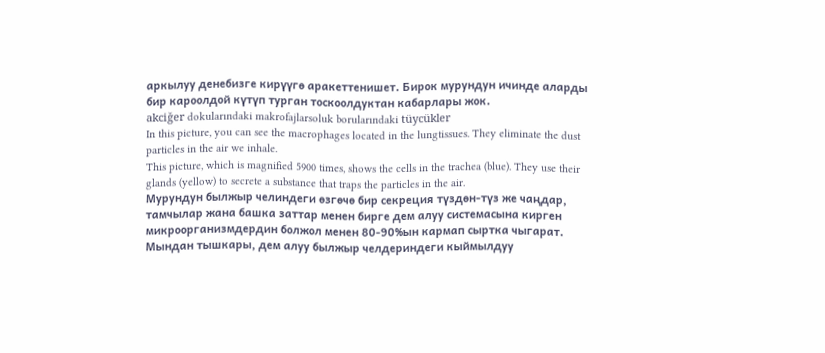аркылуу денебизге кирүүгө аракеттенишет. Бирок мурундун ичинде аларды бир кароолдой күтүп турган тоскоолдуктан кабарлары жок.
akciğer dokularındaki makrofajlarsoluk borularındaki tüycükler
In this picture, you can see the macrophages located in the lungtissues. They eliminate the dust particles in the air we inhale.
This picture, which is magnified 5900 times, shows the cells in the trachea (blue). They use their glands (yellow) to secrete a substance that traps the particles in the air.
Мурундун былжыр челиндеги өзгөчө бир секреция түздөн-түз же чаңдар, тамчылар жана башка заттар менен бирге дем алуу системасына кирген микроорганизмдердин болжол менен 80-90%ын кармап сыртка чыгарат.
Мындан тышкары, дем алуу былжыр челдериндеги кыймылдуу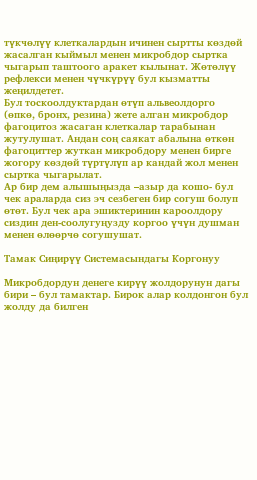түкчөлүү клеткалардын ичинен сыртты көздөй жасалган кыймыл менен микробдор сыртка чыгарып таштоого аракет кылынат. Жөтөлүү рефлекси менен чүчкүрүү бул кызматты жеңилдетет.
Бул тоскоолдуктардан өтүп альвеолдорго (өпкө, бронх, резина) жете алган микробдор фагоцитоз жасаган клеткалар тарабынан жутулушат. Андан соң саякат абалына өткөн фагоциттер жуткан микробдору менен бирге жогору көздөй түртүлүп ар кандай жол менен сыртка чыгарылат.
Ар бир дем алышыңызда –азыр да кошо- бул чек араларда сиз эч сезбеген бир согуш болуп өтөт. Бул чек ара эшиктеринин кароолдору сиздин ден-соолугуңузду коргоо үчүн душман менен өлөөрчө согушушат.

Тамак Сиңирүү Системасындагы Коргонуу

Микробдордун денеге кирүү жолдорунун дагы бири – бул тамактар. Бирок алар колдонгон бул жолду да билген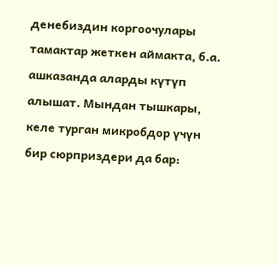денебиздин коргоочулары тамактар жеткен аймакта, б.а. ашказанда аларды күтүп алышат. Мындан тышкары, келе турган микробдор үчүн бир сюрприздери да бар: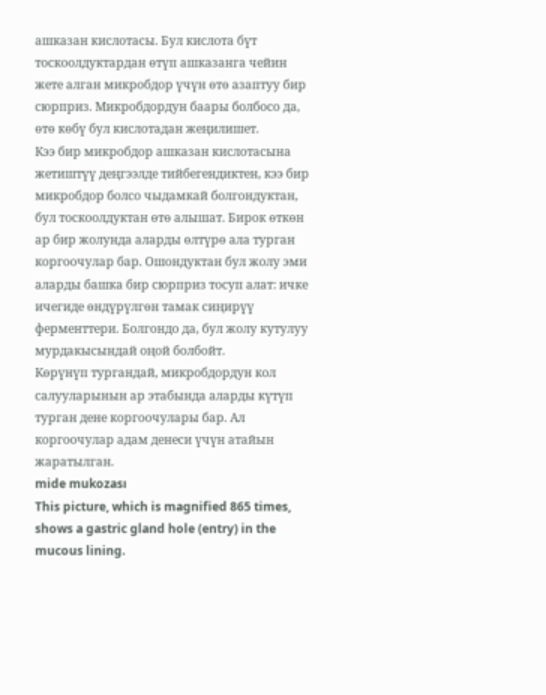ашказан кислотасы. Бул кислота бүт тоскоолдуктардан өтүп ашказанга чейин жете алган микробдор үчүн өтө азаптуу бир сюрприз. Микробдордун баары болбосо да, өтө көбү бул кислотадан жеңилишет.
Кээ бир микробдор ашказан кислотасына жетиштүү деңгээлде тийбегендиктен, кээ бир микробдор болсо чыдамкай болгондуктан, бул тоскоолдуктан өтө алышат. Бирок өткөн ар бир жолунда аларды өлтүрө ала турган коргоочулар бар. Ошондуктан бул жолу эми аларды башка бир сюрприз тосуп алат: ичке ичегиде өндүрүлгөн тамак сиңирүү ферменттери. Болгондо да, бул жолу кутулуу мурдакысындай оңой болбойт.
Көрүнүп тургандай, микробдордун кол салууларынын ар этабында аларды күтүп турган дене коргоочулары бар. Ал коргоочулар адам денеси үчүн атайын жаратылган.
mide mukozası
This picture, which is magnified 865 times, shows a gastric gland hole (entry) in the mucous lining.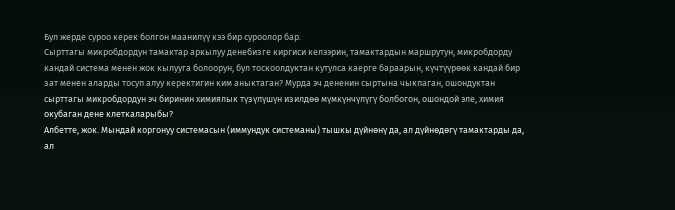Бул жерде суроо керек болгон маанилүү кээ бир суроолор бар.
Сырттагы микробдордун тамактар аркылуу денебизге киргиси келээрин, тамактардын маршрутун, микробдорду кандай система менен жок кылууга болоорун, бул тоскоолдуктан кутулса каерге бараарын, күчтүүрөөк кандай бир зат менен аларды тосуп алуу керектигин ким аныктаган? Мурда эч дененин сыртына чыкпаган, ошондуктан сырттагы микробдордун эч биринин химиялык түзүлүшүн изилдөө мүмкүнчүлүгү болбогон, ошондой эле, химия окубаган дене клеткаларыбы?
Албетте, жок. Мындай коргонуу системасын (иммундук системаны) тышкы дүйнөнү да, ал дүйнөдөгү тамактарды да, ал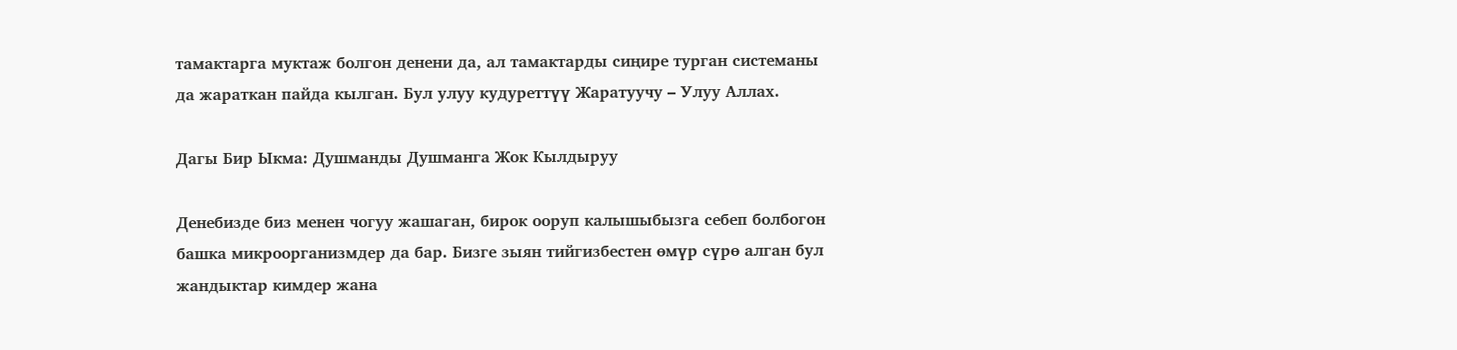тамактарга муктаж болгон денени да, ал тамактарды сиңире турган системаны да жараткан пайда кылган. Бул улуу кудуреттүү Жаратуучу – Улуу Аллах.

Дагы Бир Ыкма: Душманды Душманга Жок Кылдыруу

Денебизде биз менен чогуу жашаган, бирок ооруп калышыбызга себеп болбогон башка микроорганизмдер да бар. Бизге зыян тийгизбестен өмүр сүрө алган бул жандыктар кимдер жана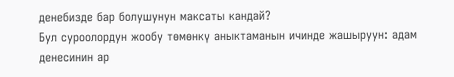денебизде бар болушунун максаты кандай?
Бул суроолордун жообу төмөнкү аныктаманын ичинде жашыруун: адам денесинин ар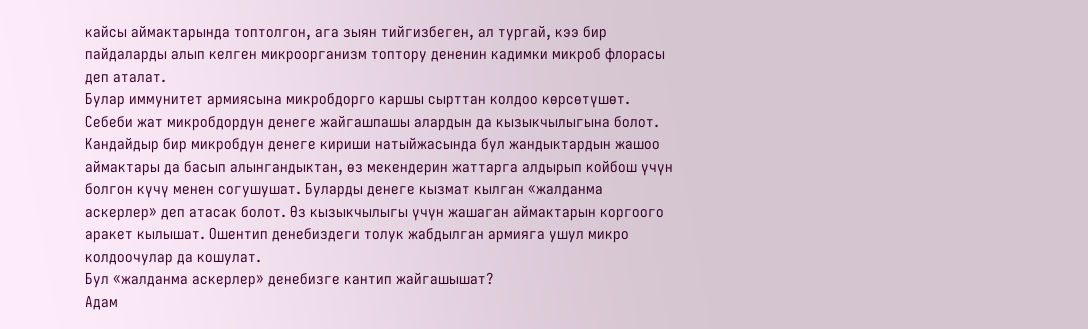кайсы аймактарында топтолгон, ага зыян тийгизбеген, ал тургай, кээ бир пайдаларды алып келген микроорганизм топтору дененин кадимки микроб флорасы деп аталат.
Булар иммунитет армиясына микробдорго каршы сырттан колдоо көрсөтүшөт. Себеби жат микробдордун денеге жайгашпашы алардын да кызыкчылыгына болот. Кандайдыр бир микробдун денеге кириши натыйжасында бул жандыктардын жашоо аймактары да басып алынгандыктан, өз мекендерин жаттарга алдырып койбош үчүн болгон күчү менен согушушат. Буларды денеге кызмат кылган «жалданма аскерлер» деп атасак болот. Өз кызыкчылыгы үчүн жашаган аймактарын коргоого аракет кылышат. Ошентип денебиздеги толук жабдылган армияга ушул микро колдоочулар да кошулат.
Бул «жалданма аскерлер» денебизге кантип жайгашышат?
Адам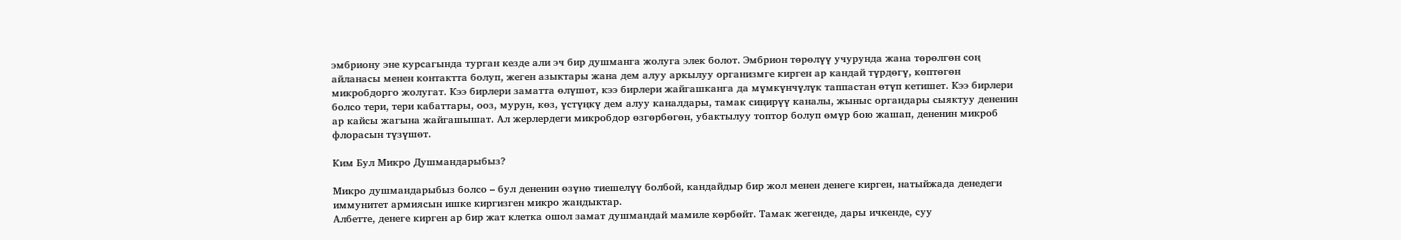эмбриону эне курсагында турган кезде али эч бир душманга жолуга элек болот. Эмбрион төрөлүү учурунда жана төрөлгөн соң айланасы менен контактта болуп, жеген азыктары жана дем алуу аркылуу организмге кирген ар кандай түрдөгү, көптөгөн микробдорго жолугат. Кээ бирлери заматта өлүшөт, кээ бирлери жайгашканга да мүмкүнчүлүк таппастан өтүп кетишет. Кээ бирлери болсо тери, тери кабаттары, ооз, мурун, көз, үстүңкү дем алуу каналдары, тамак сиңирүү каналы, жыныс органдары сыяктуу дененин ар кайсы жагына жайгашышат. Ал жерлердеги микробдор өзгөрбөгөн, убактылуу топтор болуп өмүр бою жашап, дененин микроб флорасын түзүшөт.

Ким Бул Микро Душмандарыбыз?

Микро душмандарыбыз болсо – бул дененин өзүнө тиешелүү болбой, кандайдыр бир жол менен денеге кирген, натыйжада денедеги иммунитет армиясын ишке киргизген микро жандыктар.
Албетте, денеге кирген ар бир жат клетка ошол замат душмандай мамиле көрбөйт. Тамак жегенде, дары ичкенде, суу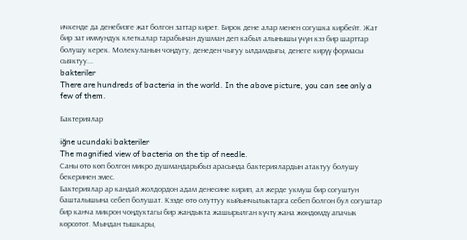ичкенде да денебизге жат болгон заттар кирет. Бирок дене алар менен согушка кирбейт. Жат бир зат иммундук клеткалар тарабынан душман деп кабыл алынышы үчүн кээ бир шарттар болушу керек. Молекуланын чоңдугу, денеден чыгуу ылдамдыгы, денеге кирүү формасы сыяктуу...
bakteriler
There are hundreds of bacteria in the world. In the above picture, you can see only a few of them.

Бактериялар

iğne ucundaki bakteriler
The magnified view of bacteria on the tip of needle.
Саны өтө көп болгон микро душмандарыбыз арасында бактериялардын атактуу болушу бекеринен эмес.
Бактериялар ар кандай жолдордон адам денесине кирип, ал жерде укмуш бир согуштун башталышына себеп болушат. Кээде өтө олуттуу кыйынчылыктарга себеп болгон бул согуштар бир канча микрон чоңдуктагы бир жандыкта жашырылган күчтү жана жөндөмдү апачык көрсөтөт. Мындан тышкары,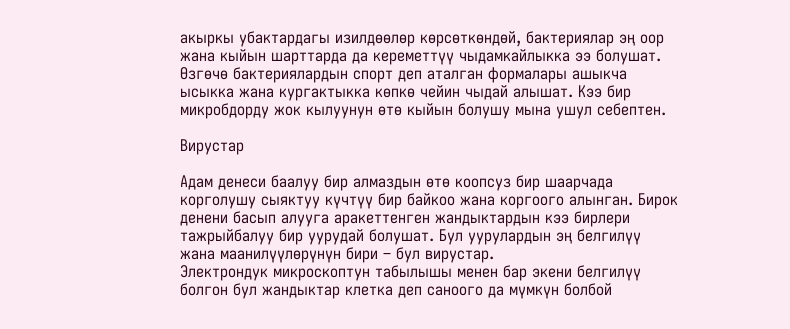акыркы убактардагы изилдөөлөр көрсөткөндөй, бактериялар эң оор жана кыйын шарттарда да кереметтүү чыдамкайлыкка ээ болушат. Өзгөчө бактериялардын спорт деп аталган формалары ашыкча ысыкка жана кургактыкка көпкө чейин чыдай алышат. Кээ бир микробдорду жок кылуунун өтө кыйын болушу мына ушул себептен.

Вирустар

Адам денеси баалуу бир алмаздын өтө коопсуз бир шаарчада корголушу сыяктуу күчтүү бир байкоо жана коргоого алынган. Бирок денени басып алууга аракеттенген жандыктардын кээ бирлери тажрыйбалуу бир уурудай болушат. Бул уурулардын эң белгилүү жана маанилүүлөрүнүн бири – бул вирустар.
Электрондук микроскоптун табылышы менен бар экени белгилүү болгон бул жандыктар клетка деп саноого да мүмкүн болбой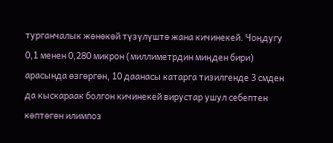турганчалык жөнөкөй түзүлүштө жана кичинекей. Чоңдугу 0,1 менен 0,280 микрон (миллиметрдин миңден бири) арасында өзгөргөн, 10 даанасы катарга тизилгенде 3 смден да кыскараак болгон кичинекей вирустар ушул себептен көптөгөн илимпоз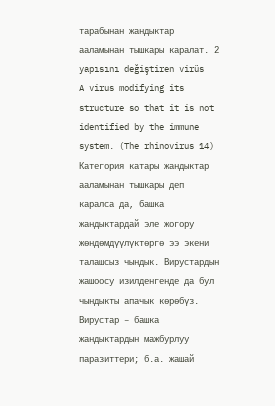тарабынан жандыктар ааламынан тышкары каралат. 2
yapısını değiştiren virüs
A virus modifying its structure so that it is not identified by the immune system. (The rhinovirus 14)
Категория катары жандыктар ааламынан тышкары деп каралса да, башка жандыктардай эле жогору жөндөмдүүлүктөргө ээ экени талашсыз чындык. Вирустардын жашоосу изилденгенде да бул чындыкты апачык көрөбүз. Вирустар – башка жандыктардын мажбурлуу паразиттери; б.а. жашай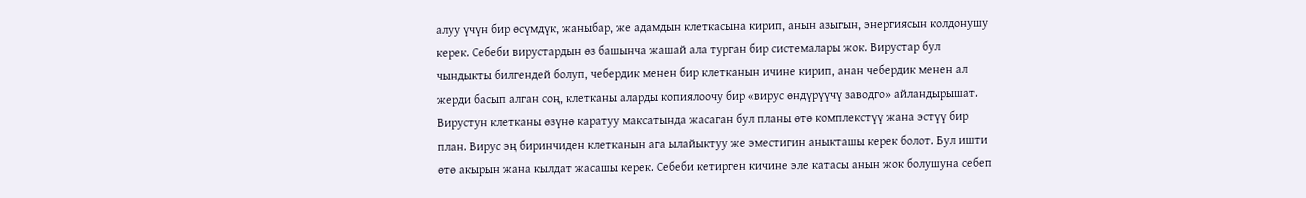алуу үчүн бир өсүмдүк, жаныбар, же адамдын клеткасына кирип, анын азыгын, энергиясын колдонушу керек. Себеби вирустардын өз башынча жашай ала турган бир системалары жок. Вирустар бул чындыкты билгендей болуп, чебердик менен бир клетканын ичине кирип, анан чебердик менен ал жерди басып алган соң, клетканы аларды копиялоочу бир «вирус өндүрүүчү заводго» айландырышат.
Вирустун клетканы өзүнө каратуу максатында жасаган бул планы өтө комплекстүү жана эстүү бир план. Вирус эң биринчиден клетканын ага ылайыктуу же эместигин аныкташы керек болот. Бул ишти өтө акырын жана кылдат жасашы керек. Себеби кетирген кичине эле катасы анын жок болушуна себеп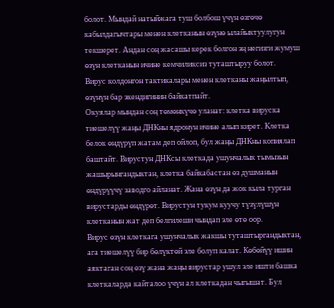болот. Мындай натыйжага туш болбош үчүн өзгөчө кабылдагычтары менен клетканын өзүнө ылайыктуулугун текшерет. Андан соң жасашы керек болгон эң негизги жумуш өзүн клетканын ичине кемчиликсиз туташтыруу болот.
Вирус колдонгон тактикалары менен клетканы жаңылтып, өзүнүн бар экендигинин байкатпайт.
Окуялар мындан соң төмөнкүчө уланат: клетка вируска тиешелүү жаңы ДНКны ядронун ичине алып кирет. Клетка белок өндүрүп жатам деп ойлоп, бул жаңы ДНКны копиялап баштайт. Вирустун ДНКсы клеткада ушунчалык тымызын жашырынгандыктан, клетка байкабастан өз душманын өндүрүүчү заводго айланат. Жана өзүн да жок кыла турган вирустарды өндүрөт. Вирустун тукум куучу түзүлүшүн клетканын жат деп белгилеши чындап эле өтө оор.
Вирус өзүн клеткага ушунчалык жакшы туташтыргандыктан, ага тиешелүү бир бөлүктөй эле болуп калат. Көбөйүү ишин аяктаган соң өзү жана жаңы вирустар ушул эле ишти башка клеткаларда кайталоо үчүн ал клеткадан чыгышат. Бул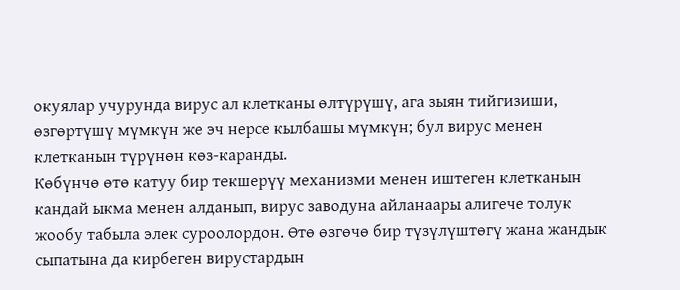окуялар учурунда вирус ал клетканы өлтүрүшү, ага зыян тийгизиши, өзгөртүшү мүмкүн же эч нерсе кылбашы мүмкүн; бул вирус менен клетканын түрүнөн көз-каранды.
Көбүнчө өтө катуу бир текшерүү механизми менен иштеген клетканын кандай ыкма менен алданып, вирус заводуна айланаары алигече толук жообу табыла элек суроолордон. Өтө өзгөчө бир түзүлүштөгү жана жандык сыпатына да кирбеген вирустардын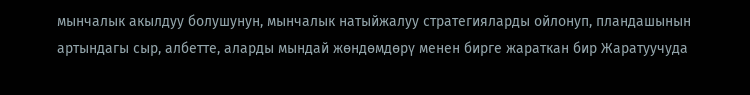мынчалык акылдуу болушунун, мынчалык натыйжалуу стратегияларды ойлонуп, пландашынын артындагы сыр, албетте, аларды мындай жөндөмдөрү менен бирге жараткан бир Жаратуучуда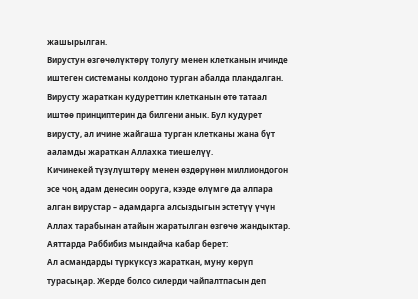жашырылган.
Вирустун өзгөчөлүктөрү толугу менен клетканын ичинде иштеген системаны колдоно турган абалда пландалган. Вирусту жараткан кудуреттин клетканын өтө татаал иштөө принциптерин да билгени анык. Бул кудурет вирусту, ал ичине жайгаша турган клетканы жана бүт ааламды жараткан Аллахка тиешелүү.
Кичинекей түзүлүштөрү менен өздөрүнөн миллиондогон эсе чоң адам денесин ооруга, кээде өлүмгө да алпара алган вирустар – адамдарга алсыздыгын эстетүү үчүн Аллах тарабынан атайын жаратылган өзгөчө жандыктар.
Аяттарда Раббибиз мындайча кабар берет:
Ал асмандарды түркүксүз жараткан, муну көрүп турасыңар. Жерде болсо силерди чайпалтпасын деп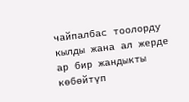чайпалбас тоолорду кылды жана ал жерде ар бир жандыкты көбөйтүп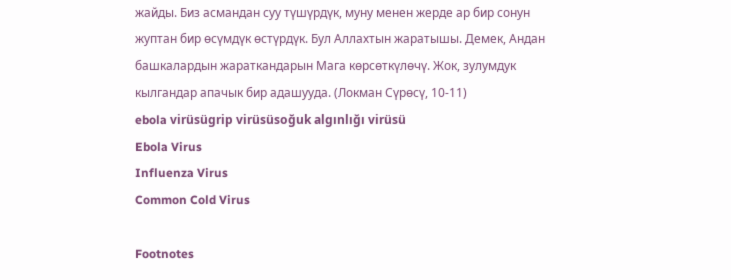жайды. Биз асмандан суу түшүрдүк, муну менен жерде ар бир сонун жуптан бир өсүмдүк өстүрдүк. Бул Аллахтын жаратышы. Демек, Андан башкалардын жараткандарын Мага көрсөткүлөчү. Жок, зулумдук кылгандар апачык бир адашууда. (Локман Сүрөсү, 10-11)
ebola virüsügrip virüsüsoğuk algınlığı virüsü
Ebola Virus
Influenza Virus
Common Cold Virus

Footnotes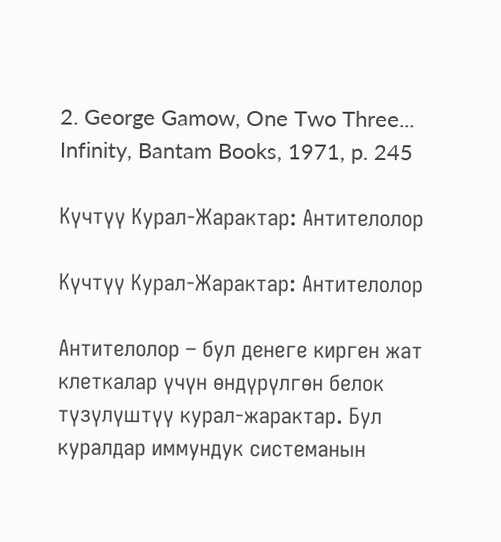2. George Gamow, One Two Three... Infinity, Bantam Books, 1971, p. 245

Күчтүү Курал-Жарактар: Антителолор

Күчтүү Курал-Жарактар: Антителолор

Антителолор – бул денеге кирген жат клеткалар үчүн өндүрүлгөн белок түзүлүштүү курал-жарактар. Бул куралдар иммундук системанын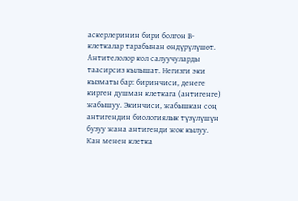аскерлеринин бири болгон В-клеткалар тарабынан өндүрүлүшөт.
Антителолор кол салуучуларды таасирсиз кылышат. Негизги эки кызматы бар: биринчиси, денеге кирген душман клеткага (антигенге) жабышуу. Экинчиси, жабышкан соң антигендин биологиялык түзүлүшүн бузуу жана антигенди жок кылуу.
Кан менен клетка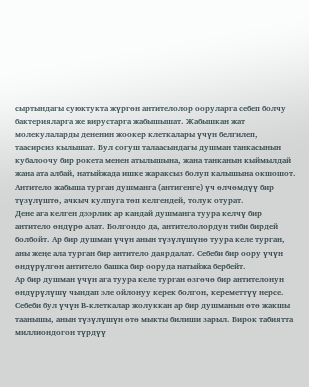сыртындагы суюктукта жүргөн антителолор ооруларга себеп болчу бактерияларга же вирустарга жабышышат. Жабышкан жат молекулаларды дененин жоокер клеткалары үчүн белгилеп, таасирсиз кылышат. Бул согуш талаасындагы душман танкасынын кубалоочу бир рокета менен атылышына, жана танканын кыймылдай жана ата албай, натыйжада ишке жараксыз болуп калышына окшошот. Антитело жабыша турган душманга (антигенге) үч өлчөмдүү бир түзүлүштө, ачкыч кулпуга төп келгендей, толук отурат.
Дене ага келген дээрлик ар кандай душманга туура келчү бир антитело өндүрө алат. Болгондо да, антителолордун тиби бирдей болбойт. Ар бир душман үчүн анын түзүлүшүнө туура келе турган, аны жеңе ала турган бир антитело даярдалат. Себеби бир оору үчүн өндүрүлгөн антитело башка бир ооруда натыйжа бербейт.
Ар бир душман үчүн ага туура келе турган өзгөчө бир антителонун өндүрүлүшү чындап эле ойлонуу керек болгон, кереметтүү нерсе. Себеби бул үчүн В-клеткалар жолуккан ар бир душманын өтө жакшы таанышы, анын түзүлүшүн өтө мыкты билиши зарыл. Бирок табиятта миллиондогон түрдүү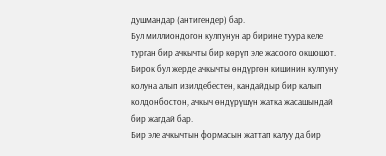душмандар (антигендер) бар.
Бул миллиондогон кулпунун ар бирине туура келе турган бир ачкычты бир көрүп эле жасоого окшошот. Бирок бул жерде ачкычты өндүргөн кишинин кулпуну колуна алып изилдебестен, кандайдыр бир калып колдонбостон, ачкыч өндүрүшүн жатка жасашындай бир жагдай бар.
Бир эле ачкычтын формасын жаттап калуу да бир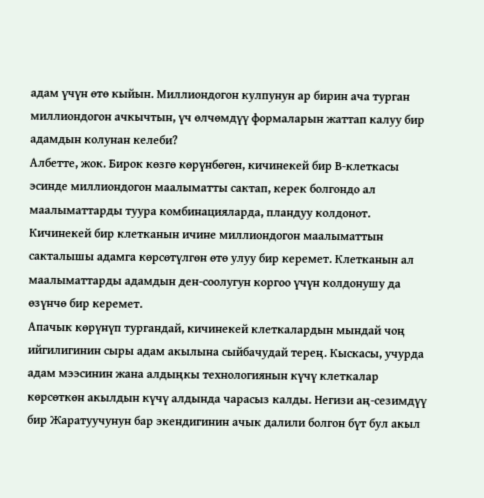адам үчүн өтө кыйын. Миллиондогон кулпунун ар бирин ача турган миллиондогон ачкычтын, үч өлчөмдүү формаларын жаттап калуу бир адамдын колунан келеби?
Албетте, жок. Бирок көзгө көрүнбөгөн, кичинекей бир В-клеткасы эсинде миллиондогон маалыматты сактап, керек болгондо ал маалыматтарды туура комбинацияларда, пландуу колдонот.
Кичинекей бир клетканын ичине миллиондогон маалыматтын сакталышы адамга көрсөтүлгөн өтө улуу бир керемет. Клетканын ал маалыматтарды адамдын ден-соолугун коргоо үчүн колдонушу да өзүнчө бир керемет.
Апачык көрүнүп тургандай, кичинекей клеткалардын мындай чоң ийгилигинин сыры адам акылына сыйбачудай терең. Кыскасы, учурда адам мээсинин жана алдыңкы технологиянын күчү клеткалар көрсөткөн акылдын күчү алдында чарасыз калды. Негизи аң-сезимдүү бир Жаратуучунун бар экендигинин ачык далили болгон бүт бул акыл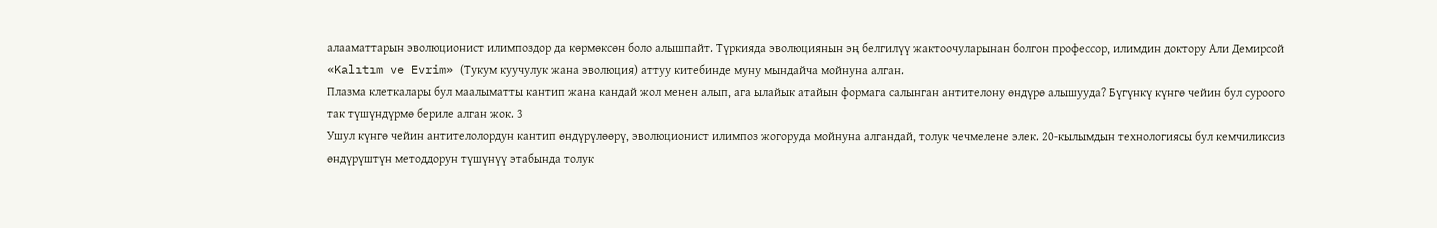алааматтарын эволюционист илимпоздор да көрмөксөн боло алышпайт. Түркияда эволюциянын эң белгилүү жактоочуларынан болгон профессор, илимдин доктору Али Демирсой «Kalıtım ve Evrim» (Тукум куучулук жана эволюция) аттуу китебинде муну мындайча мойнуна алган.
Плазма клеткалары бул маалыматты кантип жана кандай жол менен алып, ага ылайык атайын формага салынган антителону өндүрө алышууда? Бүгүнкү күнгө чейин бул суроого так түшүндүрмө бериле алган жок. 3
Ушул күнгө чейин антителолордун кантип өндүрүлөөрү, эволюционист илимпоз жогоруда мойнуна алгандай, толук чечмелене элек. 20-кылымдын технологиясы бул кемчиликсиз өндүрүштүн методдорун түшүнүү этабында толук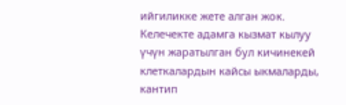ийгиликке жете алган жок. Келечекте адамга кызмат кылуу үчүн жаратылган бул кичинекей клеткалардын кайсы ыкмаларды, кантип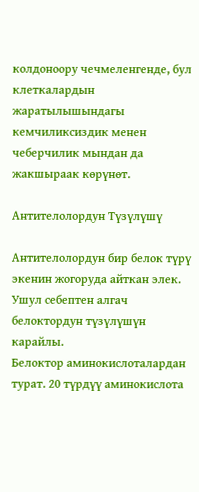колдоноору чечмеленгенде, бул клеткалардын жаратылышындагы кемчиликсиздик менен чеберчилик мындан да жакшыраак көрүнөт.

Антителолордун Түзүлүшү

Антителолордун бир белок түрү экенин жогоруда айткан элек. Ушул себептен алгач белоктордун түзүлүшүн карайлы.
Белоктор аминокислоталардан турат. 20 түрдүү аминокислота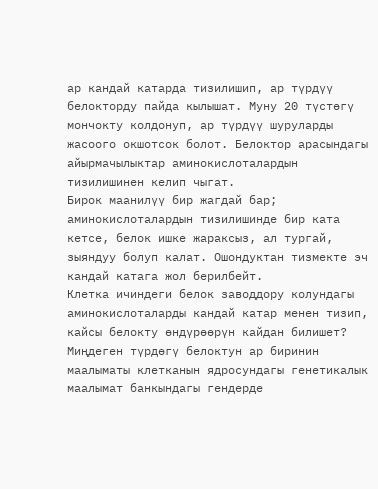ар кандай катарда тизилишип, ар түрдүү белокторду пайда кылышат. Муну 20 түстөгү мончокту колдонуп, ар түрдүү шуруларды жасоого окшотсок болот. Белоктор арасындагы айырмачылыктар аминокислоталардын тизилишинен келип чыгат.
Бирок маанилүү бир жагдай бар; аминокислоталардын тизилишинде бир ката кетсе, белок ишке жараксыз, ал тургай, зыяндуу болуп калат. Ошондуктан тизмекте эч кандай катага жол берилбейт.
Клетка ичиндеги белок заводдору колундагы аминокислоталарды кандай катар менен тизип, кайсы белокту өндүрөөрүн кайдан билишет? Миңдеген түрдөгү белоктун ар биринин маалыматы клетканын ядросундагы генетикалык маалымат банкындагы гендерде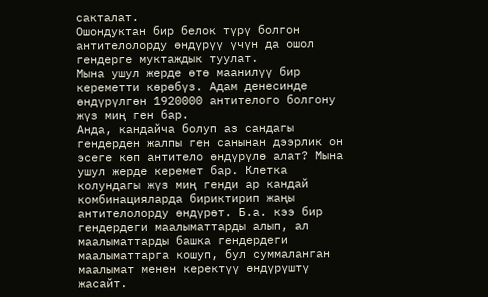сакталат.
Ошондуктан бир белок түрү болгон антителолорду өндүрүү үчүн да ошол гендерге муктаждык туулат.
Мына ушул жерде өтө маанилүү бир кереметти көрөбүз. Адам денесинде өндүрүлгөн 1920000 антителого болгону жүз миң ген бар.
Анда, кандайча болуп аз сандагы гендерден жалпы ген санынан дээрлик он эсеге көп антитело өндүрүлө алат? Мына ушул жерде керемет бар. Клетка колундагы жүз миң генди ар кандай комбинацияларда бириктирип жаңы антителолорду өндүрөт. Б.а. кээ бир гендердеги маалыматтарды алып, ал маалыматтарды башка гендердеги маалыматтарга кошуп, бул суммаланган маалымат менен керектүү өндүрүштү жасайт.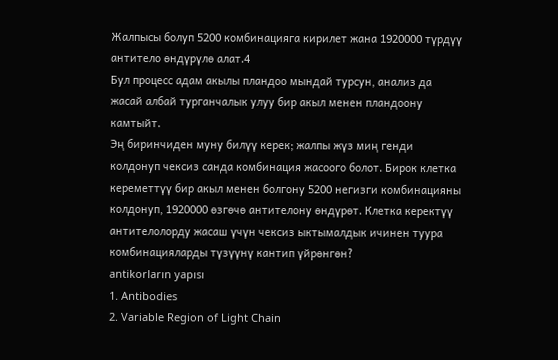Жалпысы болуп 5200 комбинацияга кирилет жана 1920000 түрдүү антитело өндүрүлө алат.4
Бул процесс адам акылы пландоо мындай турсун, анализ да жасай албай турганчалык улуу бир акыл менен пландоону камтыйт.
Эң биринчиден муну билүү керек; жалпы жүз миң генди колдонуп чексиз санда комбинация жасоого болот. Бирок клетка кереметтүү бир акыл менен болгону 5200 негизги комбинацияны колдонуп, 1920000 өзгөчө антителону өндүрөт. Клетка керектүү антителолорду жасаш үчүн чексиз ыктымалдык ичинен туура комбинацияларды түзүүнү кантип үйрөнгөн?
antikorların yapısı
1. Antibodies
2. Variable Region of Light Chain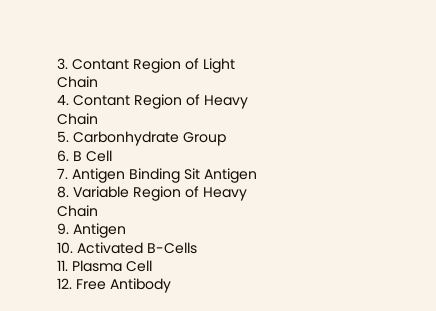3. Contant Region of Light Chain
4. Contant Region of Heavy Chain
5. Carbonhydrate Group
6. B Cell
7. Antigen Binding Sit Antigen
8. Variable Region of Heavy Chain
9. Antigen
10. Activated B-Cells
11. Plasma Cell
12. Free Antibody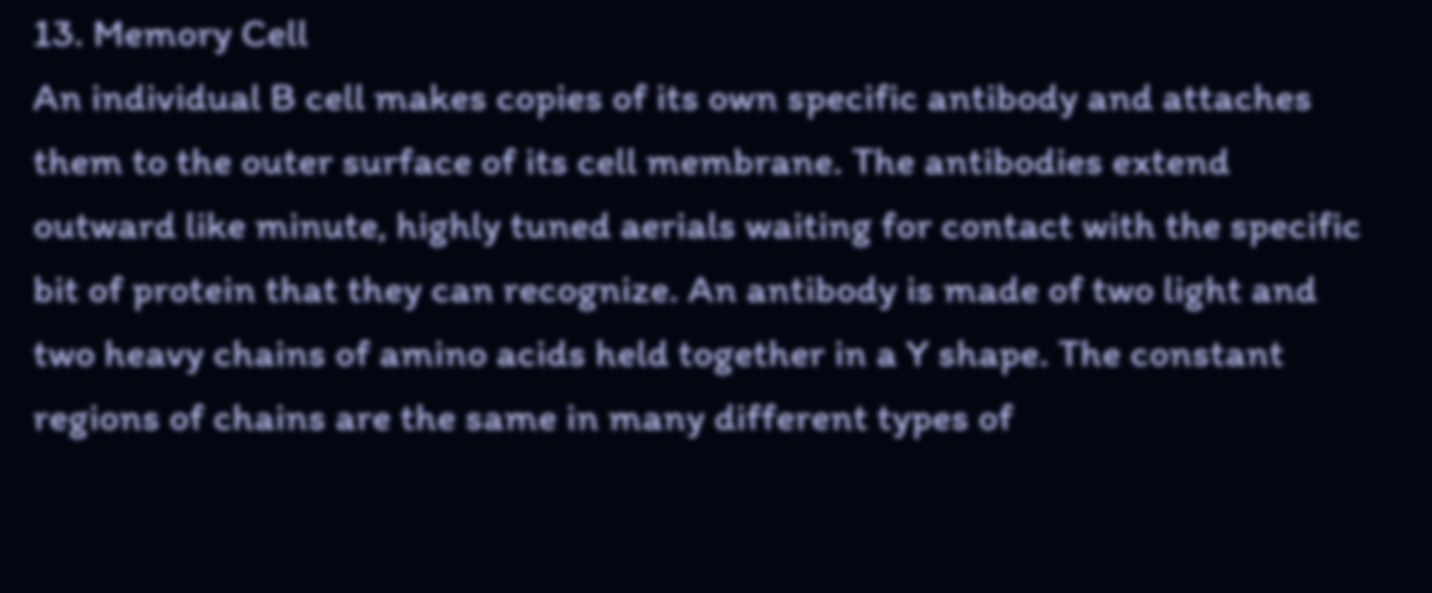13. Memory Cell
An individual B cell makes copies of its own specific antibody and attaches them to the outer surface of its cell membrane. The antibodies extend outward like minute, highly tuned aerials waiting for contact with the specific bit of protein that they can recognize. An antibody is made of two light and two heavy chains of amino acids held together in a Y shape. The constant regions of chains are the same in many different types of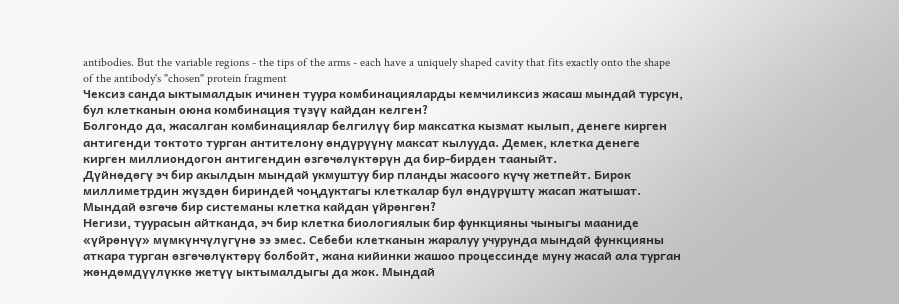antibodies. But the variable regions - the tips of the arms - each have a uniquely shaped cavity that fits exactly onto the shape of the antibody's "chosen" protein fragment
Чексиз санда ыктымалдык ичинен туура комбинацияларды кемчиликсиз жасаш мындай турсун, бул клетканын оюна комбинация түзүү кайдан келген?
Болгондо да, жасалган комбинациялар белгилүү бир максатка кызмат кылып, денеге кирген антигенди токтото турган антителону өндүрүүнү максат кылууда. Демек, клетка денеге кирген миллиондогон антигендин өзгөчөлүктөрүн да бир-бирден тааныйт.
Дүйнөдөгү эч бир акылдын мындай укмуштуу бир планды жасоого күчү жетпейт. Бирок миллиметрдин жүздөн бириндей чоңдуктагы клеткалар бул өндүрүштү жасап жатышат.
Мындай өзгөчө бир системаны клетка кайдан үйрөнгөн?
Негизи, туурасын айтканда, эч бир клетка биологиялык бир функцияны чыныгы мааниде «үйрөнүү» мүмкүнчүлүгүнө ээ эмес. Себеби клетканын жаралуу учурунда мындай функцияны аткара турган өзгөчөлүктөрү болбойт, жана кийинки жашоо процессинде муну жасай ала турган жөндөмдүүлүккө жетүү ыктымалдыгы да жок. Мындай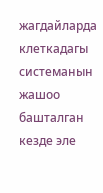жагдайларда клеткадагы системанын жашоо башталган кезде эле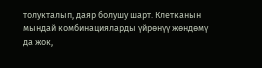толукталып, даяр болушу шарт. Клетканын мындай комбинацияларды үйрөнүү жөндөмү да жок,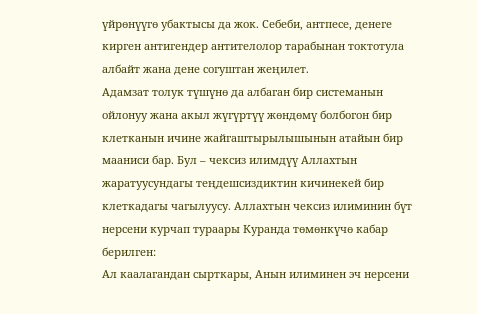үйрөнүүгө убактысы да жок. Себеби, антпесе, денеге кирген антигендер антителолор тарабынан токтотула албайт жана дене согуштан жеңилет.
Адамзат толук түшүнө да албаган бир системанын ойлонуу жана акыл жүгүртүү жөндөмү болбогон бир клетканын ичине жайгаштырылышынын атайын бир мааниси бар. Бул – чексиз илимдүү Аллахтын жаратуусундагы теңдешсиздиктин кичинекей бир клеткадагы чагылуусу. Аллахтын чексиз илиминин бүт нерсени курчап тураары Куранда төмөнкүчө кабар берилген:
Ал каалагандан сырткары, Анын илиминен эч нерсени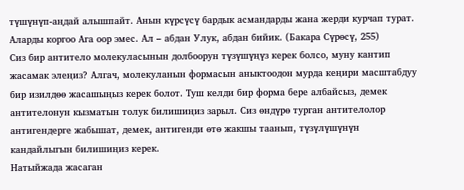түшүнүп-аңдай алышпайт. Анын күрсүсү бардык асмандарды жана жерди курчап турат. Аларды коргоо Ага оор эмес. Ал – абдан Улук, абдан бийик. (Бакара Сүрөсү, 255)
Сиз бир антитело молекуласынын долбоорун түзүшүңүз керек болсо, муну кантип жасамак элеңиз? Алгач, молекуланын формасын аныктоодон мурда кеңири масштабдуу бир изилдөө жасашыңыз керек болот. Туш келди бир форма бере албайсыз, демек антителонун кызматын толук билишиңиз зарыл. Сиз өндүрө турган антителолор антигендерге жабышат, демек, антигенди өтө жакшы таанып, түзүлүшүнүн кандайлыгын билишиңиз керек.
Натыйжада жасаган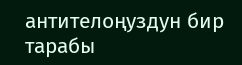антителоңуздун бир тарабы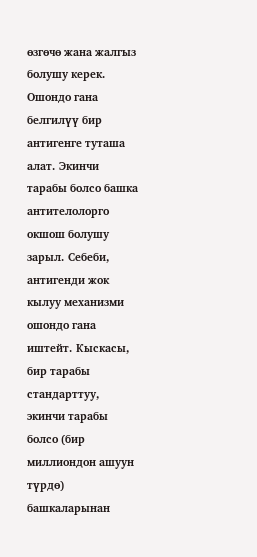өзгөчө жана жалгыз болушу керек. Ошондо гана белгилүү бир антигенге туташа алат. Экинчи тарабы болсо башка антителолорго окшош болушу зарыл. Себеби, антигенди жок кылуу механизми ошондо гана иштейт. Кыскасы, бир тарабы стандарттуу, экинчи тарабы болсо (бир миллиондон ашуун түрдө) башкаларынан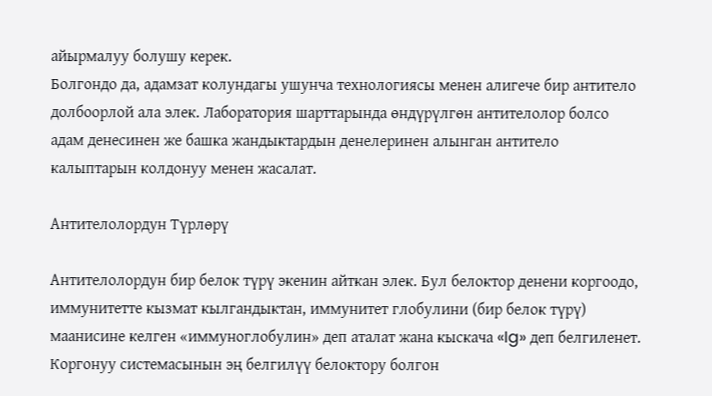айырмалуу болушу керек.
Болгондо да, адамзат колундагы ушунча технологиясы менен алигече бир антитело долбоорлой ала элек. Лаборатория шарттарында өндүрүлгөн антителолор болсо адам денесинен же башка жандыктардын денелеринен алынган антитело калыптарын колдонуу менен жасалат.

Антителолордун Түрлөрү

Антителолордун бир белок түрү экенин айткан элек. Бул белоктор денени коргоодо, иммунитетте кызмат кылгандыктан, иммунитет глобулини (бир белок түрү) маанисине келген «иммуноглобулин» деп аталат жана кыскача «Ig» деп белгиленет.
Коргонуу системасынын эң белгилүү белоктору болгон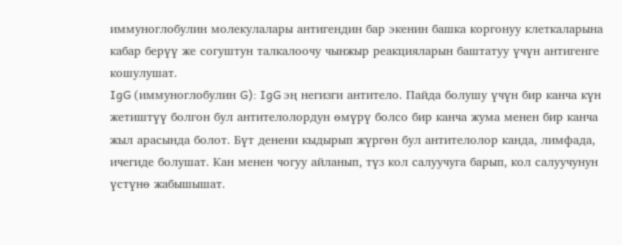иммуноглобулин молекулалары антигендин бар экенин башка коргонуу клеткаларына кабар берүү же согуштун талкалоочу чынжыр реакцияларын баштатуу үчүн антигенге кошулушат.
IgG (иммуноглобулин G): IgG эң негизги антитело. Пайда болушу үчүн бир канча күн жетиштүү болгон бул антителолордун өмүрү болсо бир канча жума менен бир канча жыл арасында болот. Бүт денени кыдырып жүргөн бул антителолор канда, лимфада, ичегиде болушат. Кан менен чогуу айланып, түз кол салуучуга барып, кол салуучунун үстүнө жабышышат.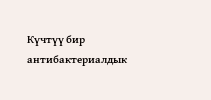Күчтүү бир антибактериалдык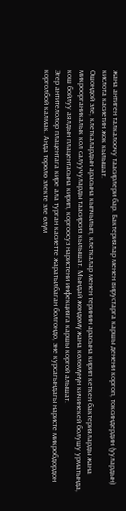жана антиген талкалоочу таасирлери бар. Бактериялар менен вирустарга каршы денени коргоп, токсиндердин (уулардын) кислота касиетин жок кылышат.
Ошондой эле, клеткалардын арасына кыпчылып, клеткалар менен теринин арасына кирип кеткен бактерияларды жана микроорганикалык кол салуучуларды таасирсиз кылышат. Мындай жөндөмү жана көлөмүнүн кичинекей болушу урматында, кош бойлуу аялдын плацентасына кирип, коргоосуз наристени инфекцияга каршы коргой алышат.
Эгер антителолор плацентага кире ала турган касиетте жаратылбаган болгондо, эне курсагындагы наристе микробдордон корголбой калмак. Анда төрөлө электе эле өлүм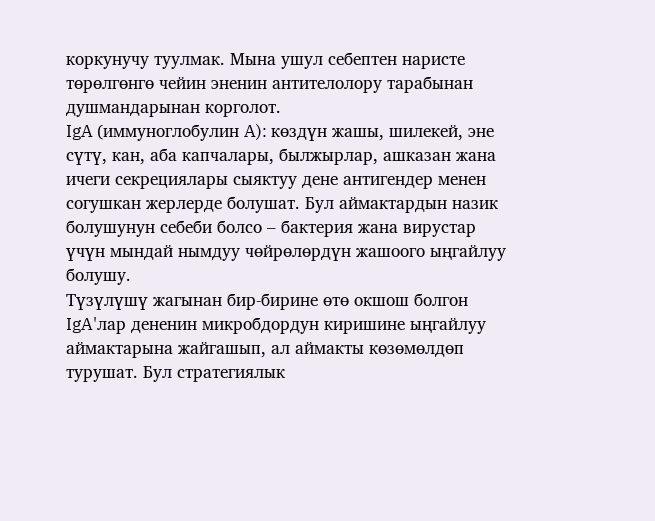коркунучу туулмак. Мына ушул себептен наристе төрөлгөнгө чейин эненин антителолору тарабынан душмандарынан корголот.
IgA (иммуноглобулин A): көздүн жашы, шилекей, эне сүтү, кан, аба капчалары, былжырлар, ашказан жана ичеги секрециялары сыяктуу дене антигендер менен согушкан жерлерде болушат. Бул аймактардын назик болушунун себеби болсо – бактерия жана вирустар үчүн мындай нымдуу чөйрөлөрдүн жашоого ыңгайлуу болушу.
Түзүлүшү жагынан бир-бирине өтө окшош болгон IgA'лар дененин микробдордун киришине ыңгайлуу аймактарына жайгашып, ал аймакты көзөмөлдөп турушат. Бул стратегиялык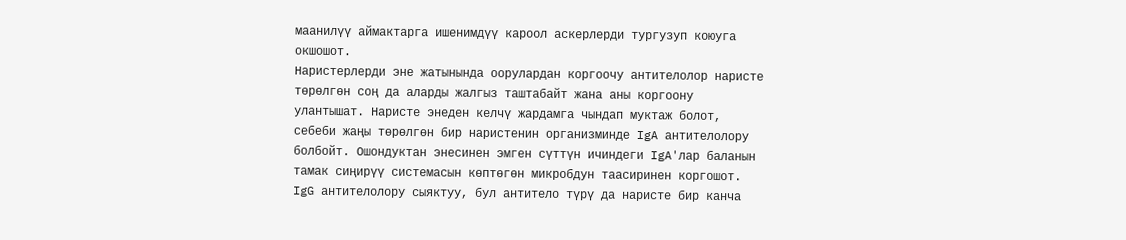маанилүү аймактарга ишенимдүү кароол аскерлерди тургузуп коюуга окшошот.
Наристерлерди эне жатынында оорулардан коргоочу антителолор наристе төрөлгөн соң да аларды жалгыз таштабайт жана аны коргоону улантышат. Наристе энеден келчү жардамга чындап муктаж болот, себеби жаңы төрөлгөн бир наристенин организминде IgA антителолору болбойт. Ошондуктан энесинен эмген сүттүн ичиндеги IgA'лар баланын тамак сиңирүү системасын көптөгөн микробдун таасиринен коргошот. IgG антителолору сыяктуу, бул антитело түрү да наристе бир канча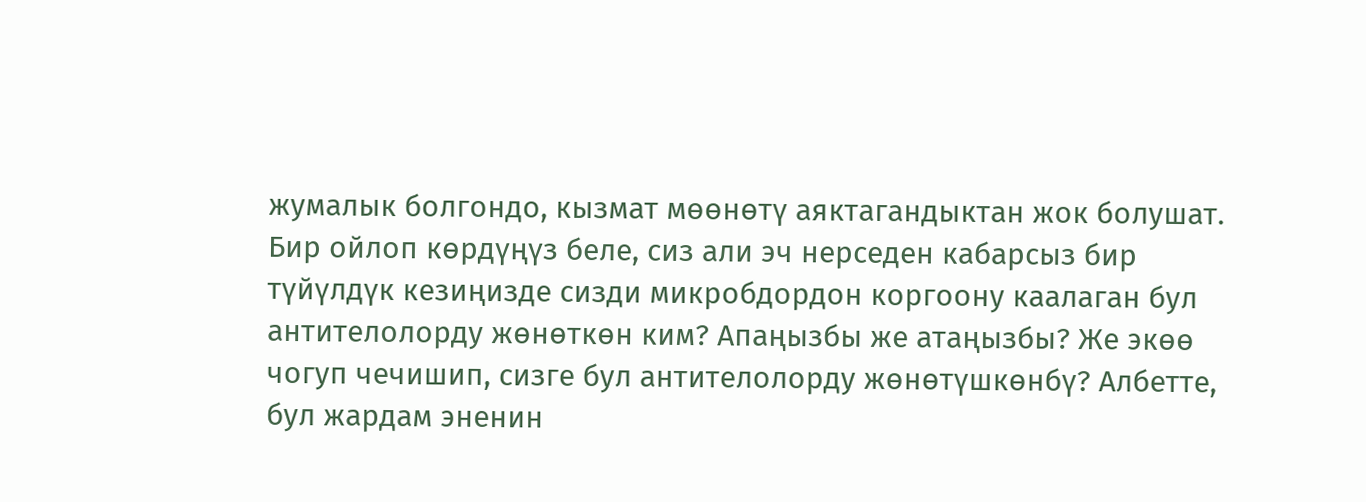жумалык болгондо, кызмат мөөнөтү аяктагандыктан жок болушат.
Бир ойлоп көрдүңүз беле, сиз али эч нерседен кабарсыз бир түйүлдүк кезиңизде сизди микробдордон коргоону каалаган бул антителолорду жөнөткөн ким? Апаңызбы же атаңызбы? Же экөө чогуп чечишип, сизге бул антителолорду жөнөтүшкөнбү? Албетте, бул жардам эненин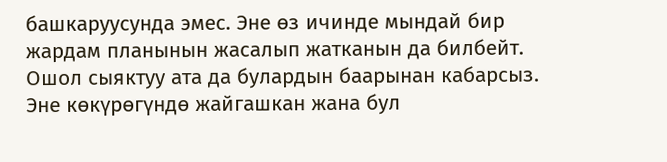башкаруусунда эмес. Эне өз ичинде мындай бир жардам планынын жасалып жатканын да билбейт. Ошол сыяктуу ата да булардын баарынан кабарсыз.
Эне көкүрөгүндө жайгашкан жана бул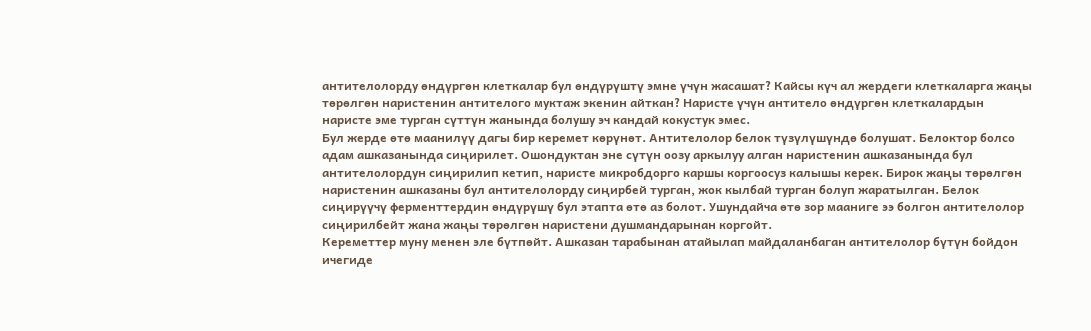антителолорду өндүргөн клеткалар бул өндүрүштү эмне үчүн жасашат? Кайсы күч ал жердеги клеткаларга жаңы төрөлгөн наристенин антителого муктаж экенин айткан? Наристе үчүн антитело өндүргөн клеткалардын наристе эме турган сүттүн жанында болушу эч кандай кокустук эмес.
Бул жерде өтө маанилүү дагы бир керемет көрүнөт. Антителолор белок түзүлүшүндө болушат. Белоктор болсо адам ашказанында сиңирилет. Ошондуктан эне сүтүн оозу аркылуу алган наристенин ашказанында бул антителолордун сиңирилип кетип, наристе микробдорго каршы коргоосуз калышы керек. Бирок жаңы төрөлгөн наристенин ашказаны бул антителолорду сиңирбей турган, жок кылбай турган болуп жаратылган. Белок сиңирүүчү ферменттердин өндүрүшү бул этапта өтө аз болот. Ушундайча өтө зор мааниге ээ болгон антителолор сиңирилбейт жана жаңы төрөлгөн наристени душмандарынан коргойт.
Кереметтер муну менен эле бүтпөйт. Ашказан тарабынан атайылап майдаланбаган антителолор бүтүн бойдон ичегиде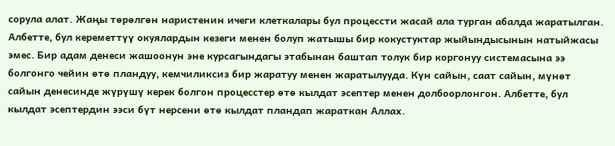сорула алат. Жаңы төрөлгөн наристенин ичеги клеткалары бул процессти жасай ала турган абалда жаратылган.
Албетте, бул кереметтүү окуялардын кезеги менен болуп жатышы бир кокустуктар жыйындысынын натыйжасы эмес. Бир адам денеси жашоонун эне курсагындагы этабынан баштап толук бир коргонуу системасына ээ болгонго чейин өтө пландуу, кемчиликсиз бир жаратуу менен жаратылууда. Күн сайын, саат сайын, мүнөт сайын денесинде жүрүшү керек болгон процесстер өтө кылдат эсептер менен долбоорлонгон. Албетте, бул кылдат эсептердин ээси бүт нерсени өтө кылдат пландап жараткан Аллах.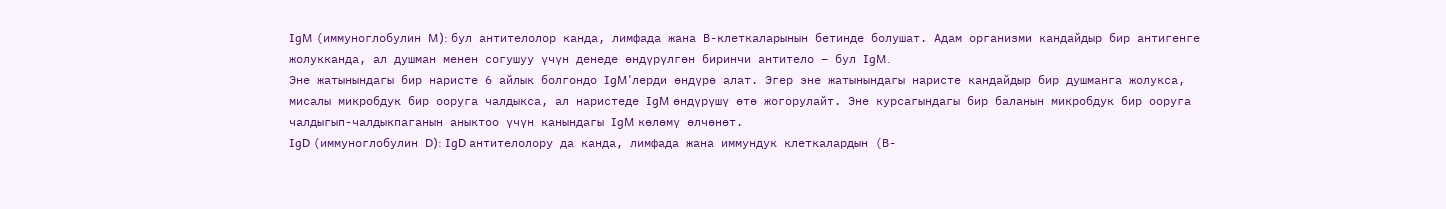IgM (иммуноглобулин M): бул антителолор канда, лимфада жана В-клеткаларынын бетинде болушат. Адам организми кандайдыр бир антигенге жолукканда, ал душман менен согушуу үчүн денеде өндүрүлгөн биринчи антитело – бул IgM.
Эне жатынындагы бир наристе 6 айлык болгондо IgM'лерди өндүрө алат. Эгер эне жатынындагы наристе кандайдыр бир душманга жолукса, мисалы микробдук бир ооруга чалдыкса, ал наристеде IgM өндүрүшү өтө жогорулайт. Эне курсагындагы бир баланын микробдук бир ооруга чалдыгып-чалдыкпаганын аныктоо үчүн канындагы IgM көлөмү өлчөнөт.
IgD (иммуноглобулин D): IgD антителолору да канда, лимфада жана иммундук клеткалардын (В-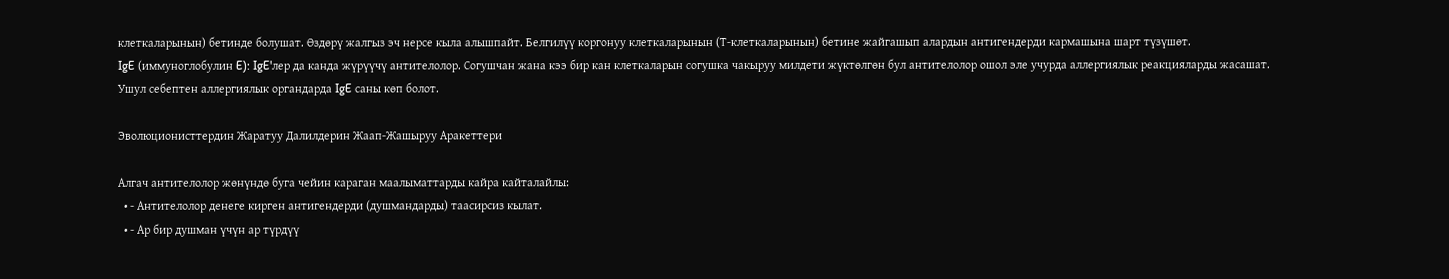клеткаларынын) бетинде болушат. Өздөрү жалгыз эч нерсе кыла алышпайт. Белгилүү коргонуу клеткаларынын (Т-клеткаларынын) бетине жайгашып алардын антигендерди кармашына шарт түзүшөт.
IgE (иммуноглобулин E): IgE'лер да канда жүрүүчү антителолор. Согушчан жана кээ бир кан клеткаларын согушка чакыруу милдети жүктөлгөн бул антителолор ошол эле учурда аллергиялык реакцияларды жасашат. Ушул себептен аллергиялык органдарда IgE саны көп болот.

Эволюционисттердин Жаратуу Далилдерин Жаап-Жашыруу Аракеттери

Алгач антителолор жөнүндө буга чейин караган маалыматтарды кайра кайталайлы:
  • - Антителолор денеге кирген антигендерди (душмандарды) таасирсиз кылат.
  • - Ар бир душман үчүн ар түрдүү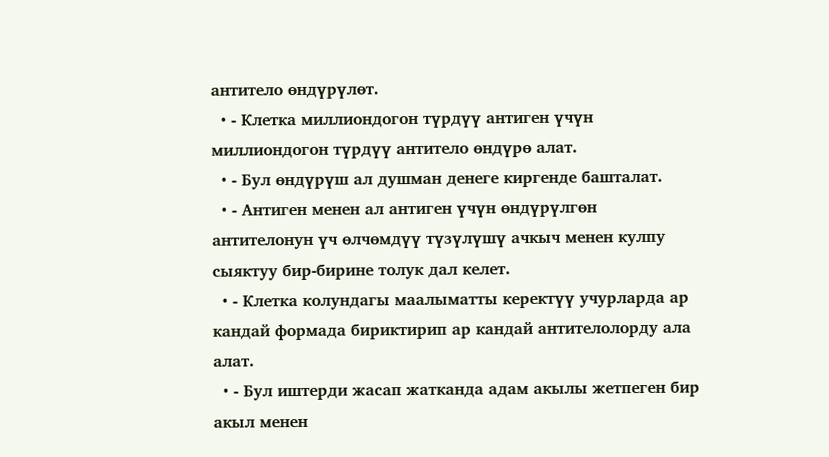антитело өндүрүлөт.
  • - Клетка миллиондогон түрдүү антиген үчүн миллиондогон түрдүү антитело өндүрө алат.
  • - Бул өндүрүш ал душман денеге киргенде башталат.
  • - Антиген менен ал антиген үчүн өндүрүлгөн антителонун үч өлчөмдүү түзүлүшү ачкыч менен кулпу сыяктуу бир-бирине толук дал келет.
  • - Клетка колундагы маалыматты керектүү учурларда ар кандай формада бириктирип ар кандай антителолорду ала алат.
  • - Бул иштерди жасап жатканда адам акылы жетпеген бир акыл менен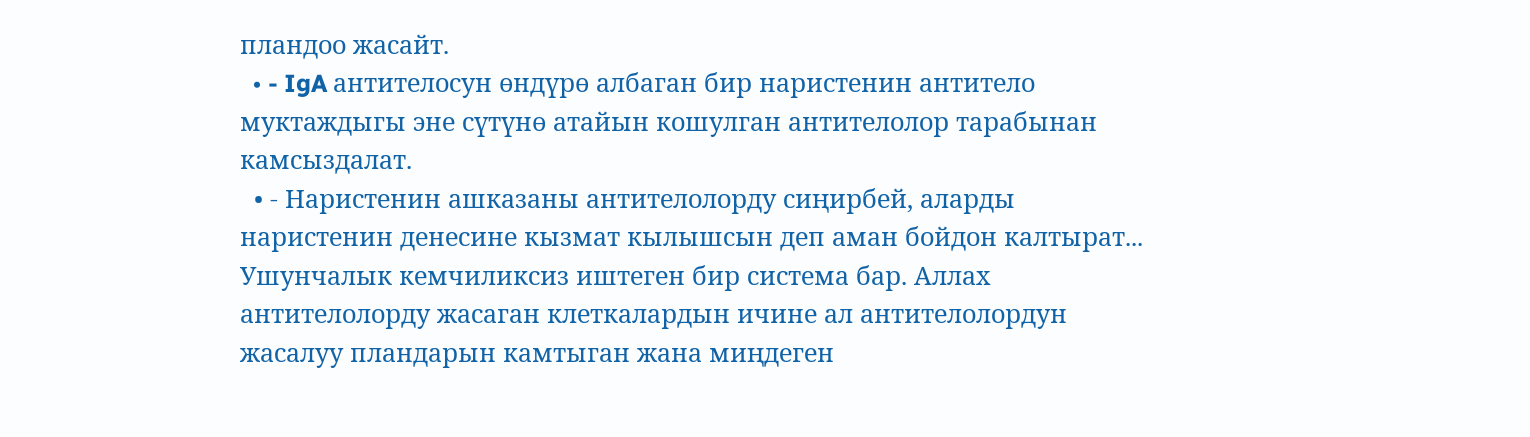пландоо жасайт.
  • - IgA антителосун өндүрө албаган бир наристенин антитело муктаждыгы эне сүтүнө атайын кошулган антителолор тарабынан камсыздалат.
  • - Наристенин ашказаны антителолорду сиңирбей, аларды наристенин денесине кызмат кылышсын деп аман бойдон калтырат...
Ушунчалык кемчиликсиз иштеген бир система бар. Аллах антителолорду жасаган клеткалардын ичине ал антителолордун жасалуу пландарын камтыган жана миңдеген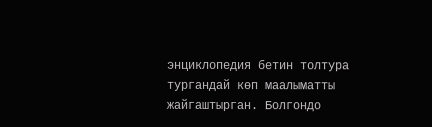энциклопедия бетин толтура тургандай көп маалыматты жайгаштырган. Болгондо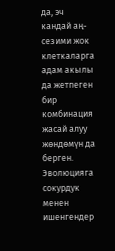да, эч кандай аң-сезими жок клеткаларга адам акылы да жетпеген бир комбинация жасай алуу жөндөмүн да берген.
Эволюцияга сокурдук менен ишенгендер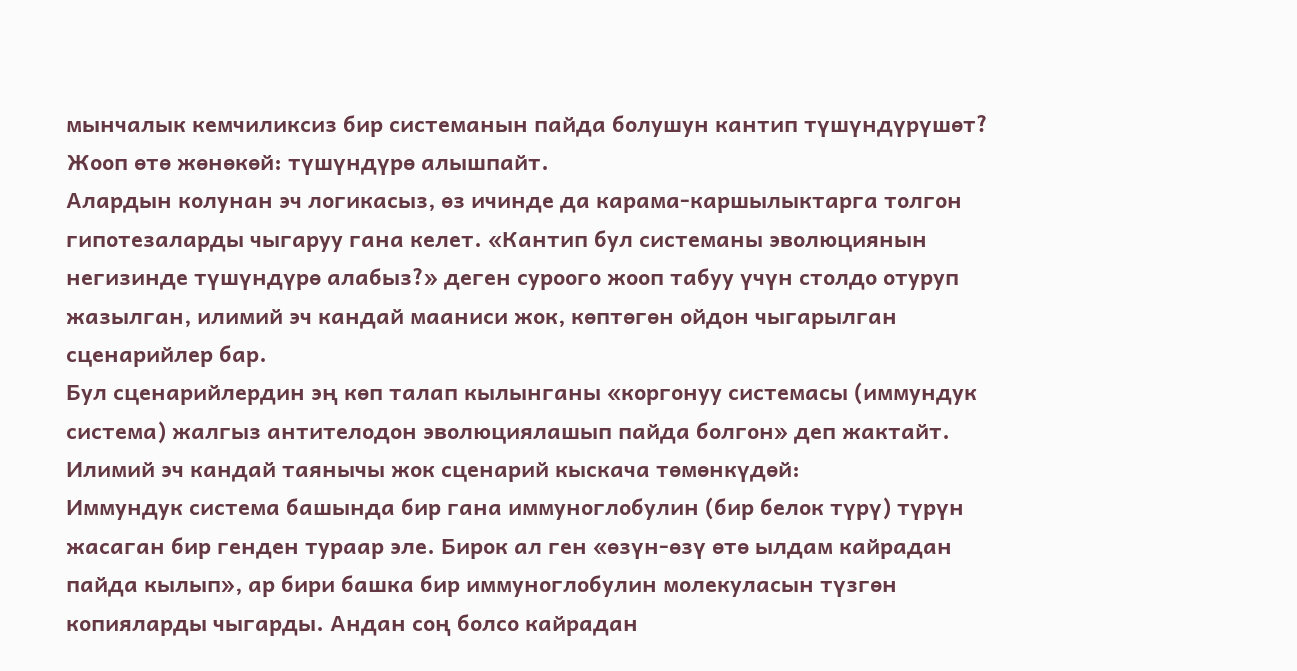мынчалык кемчиликсиз бир системанын пайда болушун кантип түшүндүрүшөт? Жооп өтө жөнөкөй: түшүндүрө алышпайт.
Алардын колунан эч логикасыз, өз ичинде да карама-каршылыктарга толгон гипотезаларды чыгаруу гана келет. «Кантип бул системаны эволюциянын негизинде түшүндүрө алабыз?» деген суроого жооп табуу үчүн столдо отуруп жазылган, илимий эч кандай мааниси жок, көптөгөн ойдон чыгарылган сценарийлер бар.
Бул сценарийлердин эң көп талап кылынганы «коргонуу системасы (иммундук система) жалгыз антителодон эволюциялашып пайда болгон» деп жактайт. Илимий эч кандай таянычы жок сценарий кыскача төмөнкүдөй:
Иммундук система башында бир гана иммуноглобулин (бир белок түрү) түрүн жасаган бир генден тураар эле. Бирок ал ген «өзүн-өзү өтө ылдам кайрадан пайда кылып», ар бири башка бир иммуноглобулин молекуласын түзгөн копияларды чыгарды. Андан соң болсо кайрадан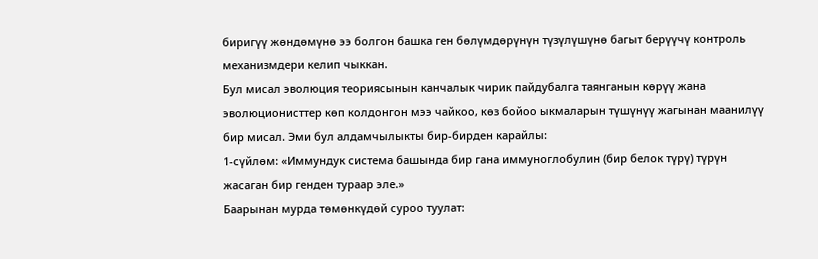биригүү жөндөмүнө ээ болгон башка ген бөлүмдөрүнүн түзүлүшүнө багыт берүүчү контроль механизмдери келип чыккан.
Бул мисал эволюция теориясынын канчалык чирик пайдубалга таянганын көрүү жана эволюционисттер көп колдонгон мээ чайкоо, көз бойоо ыкмаларын түшүнүү жагынан маанилүү бир мисал. Эми бул алдамчылыкты бир-бирден карайлы:
1-сүйлөм: «Иммундук система башында бир гана иммуноглобулин (бир белок түрү) түрүн жасаган бир генден тураар эле.»
Баарынан мурда төмөнкүдөй суроо туулат: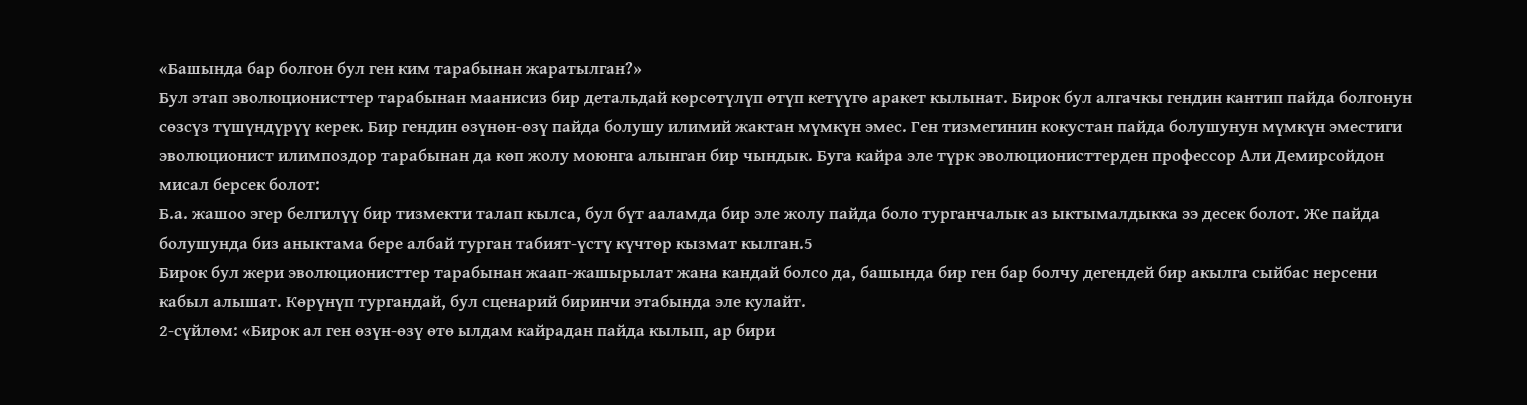«Башында бар болгон бул ген ким тарабынан жаратылган?»
Бул этап эволюционисттер тарабынан маанисиз бир детальдай көрсөтүлүп өтүп кетүүгө аракет кылынат. Бирок бул алгачкы гендин кантип пайда болгонун сөзсүз түшүндүрүү керек. Бир гендин өзүнөн-өзү пайда болушу илимий жактан мүмкүн эмес. Ген тизмегинин кокустан пайда болушунун мүмкүн эместиги эволюционист илимпоздор тарабынан да көп жолу моюнга алынган бир чындык. Буга кайра эле түрк эволюционисттерден профессор Али Демирсойдон мисал берсек болот:
Б.а. жашоо эгер белгилүү бир тизмекти талап кылса, бул бүт ааламда бир эле жолу пайда боло турганчалык аз ыктымалдыкка ээ десек болот. Же пайда болушунда биз аныктама бере албай турган табият-үстү күчтөр кызмат кылган.5
Бирок бул жери эволюционисттер тарабынан жаап-жашырылат жана кандай болсо да, башында бир ген бар болчу дегендей бир акылга сыйбас нерсени кабыл алышат. Көрүнүп тургандай, бул сценарий биринчи этабында эле кулайт.
2-сүйлөм: «Бирок ал ген өзүн-өзү өтө ылдам кайрадан пайда кылып, ар бири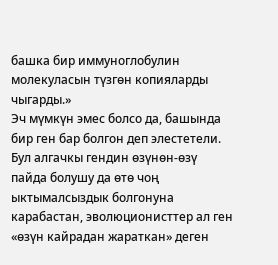башка бир иммуноглобулин молекуласын түзгөн копияларды чыгарды.»
Эч мүмкүн эмес болсо да, башында бир ген бар болгон деп элестетели. Бул алгачкы гендин өзүнөн-өзү пайда болушу да өтө чоң ыктымалсыздык болгонуна карабастан, эволюционисттер ал ген «өзүн кайрадан жараткан» деген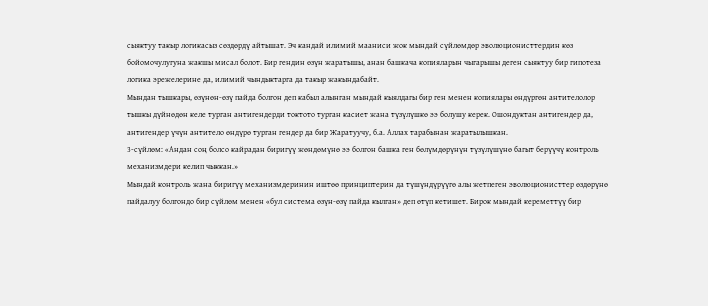сыяктуу такыр логикасыз сөздөрдү айтышат. Эч кандай илимий мааниси жок мындай сүйлөмдөр эволюционисттердин көз бойомочулугуна жакшы мисал болот. Бир гендин өзүн жаратышы, анан башкача копияларын чыгарышы деген сыяктуу бир гипотеза логика эрежелерине да, илимий чындыктарга да такыр жакындабайт.
Мындан тышкары, өзүнөн-өзү пайда болгон деп кабыл алынган мындай кыялдагы бир ген менен копиялары өндүргөн антителолор тышкы дүйнөдөн келе турган антигендерди токтото турган касиет жана түзүлүшкө ээ болушу керек. Ошондуктан антигендер да, антигендер үчүн антитело өндүрө турган гендер да бир Жаратуучу, б.а. Аллах тарабынан жаратылышкан.
3-сүйлөм: «Андан соң болсо кайрадан биригүү жөндөмүнө ээ болгон башка ген бөлүмдөрүнүн түзүлүшүнө багыт берүүчү контроль механизмдери келип чыккан.»
Мындай контроль жана биригүү механизмдеринин иштөө принциптерин да түшүндүрүүгө алы жетпеген эволюционисттер өздөрүнө пайдалуу болгондо бир сүйлөм менен «бул система өзүн-өзү пайда кылган» деп өтүп кетишет. Бирок мындай кереметтүү бир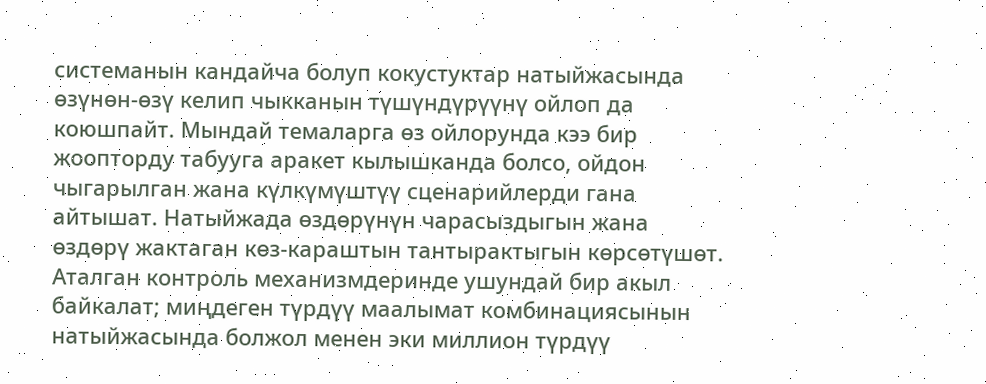системанын кандайча болуп кокустуктар натыйжасында өзүнөн-өзү келип чыкканын түшүндүрүүнү ойлоп да коюшпайт. Мындай темаларга өз ойлорунда кээ бир жоопторду табууга аракет кылышканда болсо, ойдон чыгарылган жана күлкүмүштүү сценарийлерди гана айтышат. Натыйжада өздөрүнүн чарасыздыгын жана өздөрү жактаган көз-караштын тантырактыгын көрсөтүшөт.
Аталган контроль механизмдеринде ушундай бир акыл байкалат; миңдеген түрдүү маалымат комбинациясынын натыйжасында болжол менен эки миллион түрдүү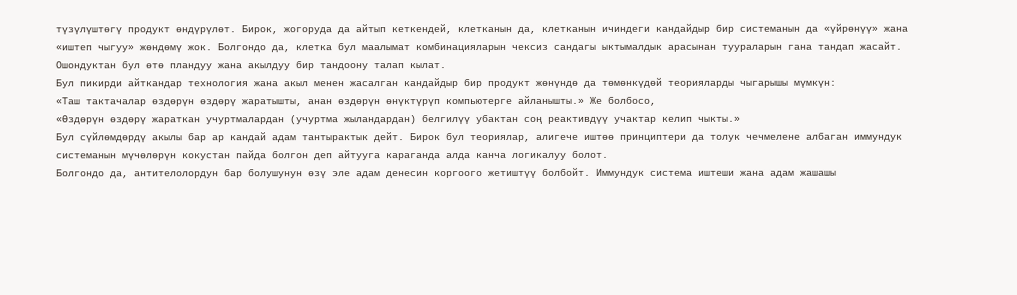түзүлүштөгү продукт өндүрүлөт. Бирок, жогоруда да айтып кеткендей, клетканын да, клетканын ичиндеги кандайдыр бир системанын да «үйрөнүү» жана «иштеп чыгуу» жөндөмү жок. Болгондо да, клетка бул маалымат комбинацияларын чексиз сандагы ыктымалдык арасынан туураларын гана тандап жасайт. Ошондуктан бул өтө пландуу жана акылдуу бир тандоону талап кылат.
Бул пикирди айткандар технология жана акыл менен жасалган кандайдыр бир продукт жөнүндө да төмөнкүдөй теорияларды чыгарышы мүмкүн:
«Таш тактачалар өздөрүн өздөрү жаратышты, анан өздөрүн өнүктүрүп компьютерге айланышты.» Же болбосо,
«Өздөрүн өздөрү жараткан учуртмалардан (учуртма жыландардан) белгилүү убактан соң реактивдүү учактар келип чыкты.»
Бул сүйлөмдөрдү акылы бар ар кандай адам тантырактык дейт. Бирок бул теориялар, алигече иштөө принциптери да толук чечмелене албаган иммундук системанын мүчөлөрүн кокустан пайда болгон деп айтууга караганда алда канча логикалуу болот.
Болгондо да, антителолордун бар болушунун өзү эле адам денесин коргоого жетиштүү болбойт. Иммундук система иштеши жана адам жашашы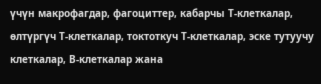үчүн макрофагдар, фагоциттер, кабарчы Т-клеткалар, өлтүргүч Т-клеткалар, токтоткуч Т-клеткалар, эске тутуучу клеткалар, В-клеткалар жана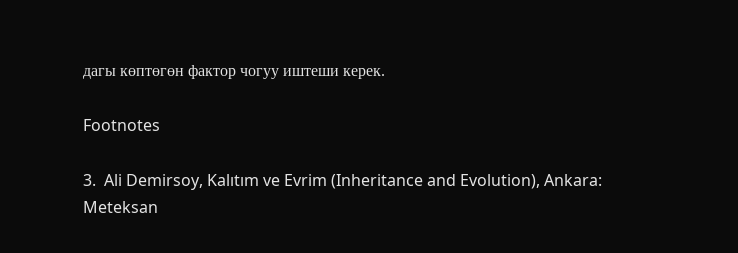дагы көптөгөн фактор чогуу иштеши керек.

Footnotes

3.  Ali Demirsoy, Kalıtım ve Evrim (Inheritance and Evolution), Ankara: Meteksan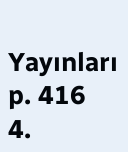Yayınları p. 416
4.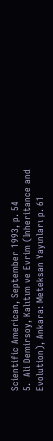Scientific American, September 1993, p. 54
5.  Ali Demirsoy, Kalıtım ve Evrim (Inheritance and Evolution), Ankara: Meteksan Yayınları p. 61